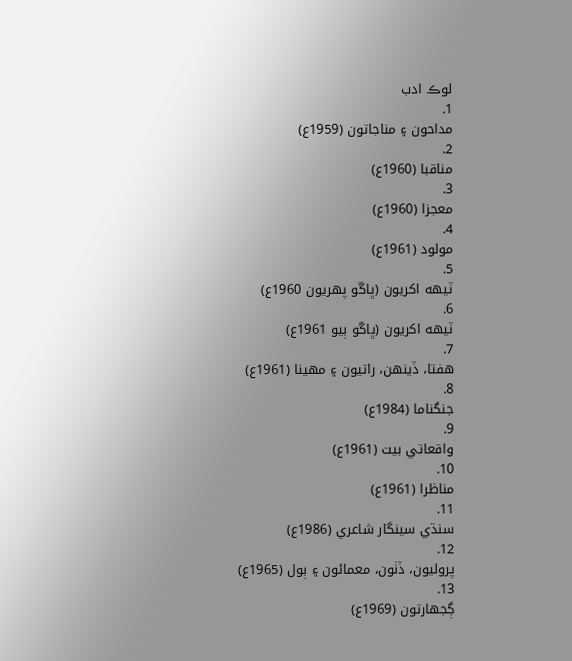لوڪ ادب
1.
مداحون ۽ مناجاتون (1959ع)
2.
مناقبا (1960ع)
3.
معجزا (1960ع)
4.
مولود (1961ع)
5.
ٽيهه اکريون (ڀاڱو پهريون 1960ع)
6.
ٽيهه اکريون (ڀاڱو ٻيو 1961ع)
7.
ھفتا، ڏينھن، راتيون ۽ مھينا (1961ع)
8.
جنگناما (1984ع)
9.
واقعاتي بيت (1961ع)
10.
مناظرا (1961ع)
11.
سنڌي سينگار شاعري (1986ع)
12.
پروليون، ڏٺون، معمائون ۽ ٻول (1965ع)
13.
ڳجھارتون (1969ع)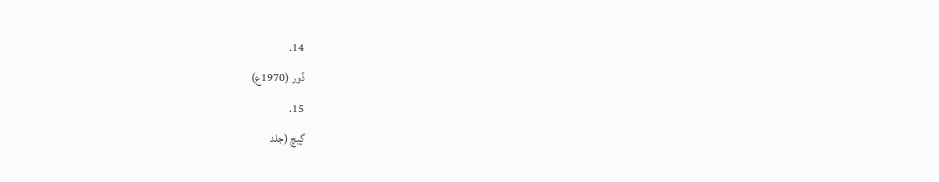14.
ڏور (1970ع)
15.
ڳيچ (جلد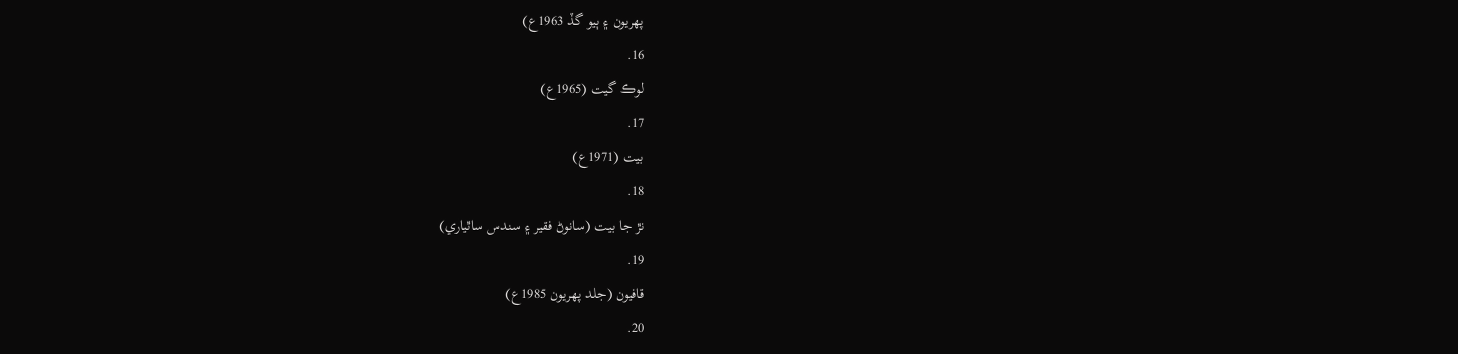پهريون ۽ ٻيو گڏ 1963ع)
16.
لوڪ گيت (1965ع)
17.
بيت (1971ع)
18.
نڙ جا بيت (سانوڻ فقير ۽ سندس ساٿياري)
19.
قافيون (جلد پھريون 1985ع)
20.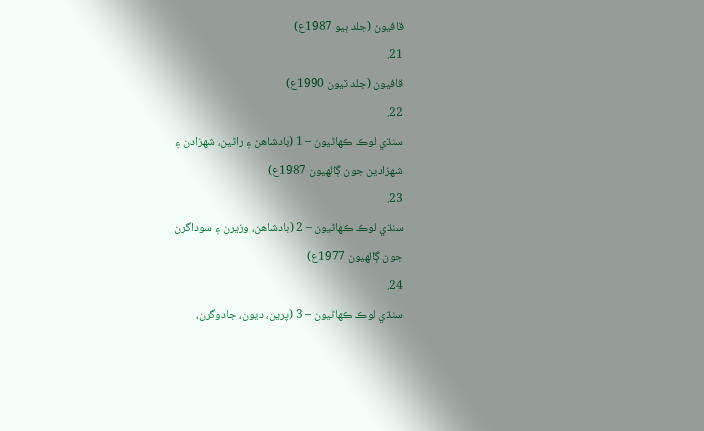قافيون (جلد ٻيو 1987ع)
21.
قافيون (جلد ٽيون 1990ع)
22.
سنڌي لوڪ ڪھاڻيون – 1 (بادشاھن ۽ راڻين، شهزادن ۽
شهزادين جون ڳالھيون 1987ع)
23.
سنڌي لوڪ ڪھاڻيون – 2 (بادشاھن، وزيرن ۽ سوداگرن
جون ڳالھيون 1977ع)
24.
سنڌي لوڪ ڪھاڻيون – 3 (پرين، ديون، جادوگرن،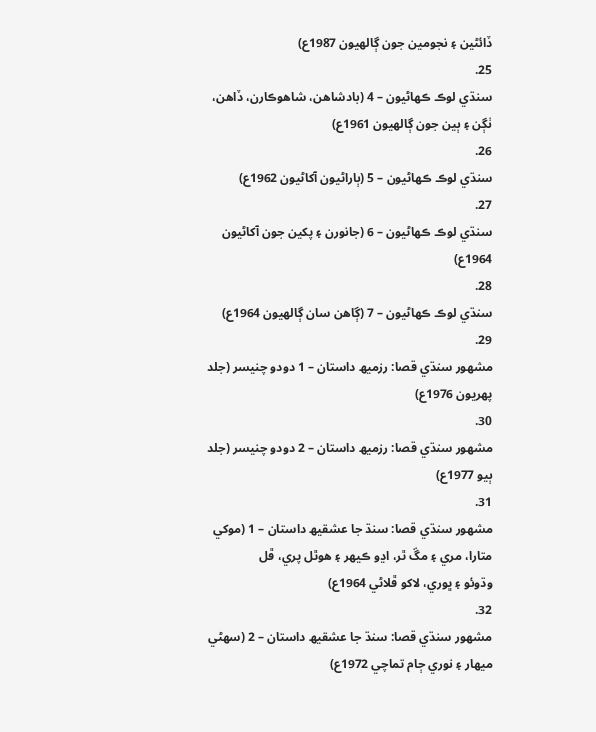ڏائڻين ۽ نجومين جون ڳالھيون 1987ع)
25.
سنڌي لوڪ ڪھاڻيون – 4 (بادشاھن، شاھوڪارن، ڏاھن،
ٺڳن ۽ ٻين جون ڳالھيون 1961ع)
26.
سنڌي لوڪ ڪھاڻيون – 5 (ٻاراڻيون آکاڻيون 1962ع)
27.
سنڌي لوڪ ڪھاڻيون – 6 (جانورن ۽ پکين جون آکاڻيون
1964ع)
28.
سنڌي لوڪ ڪھاڻيون – 7 (ڳاھن سان ڳالھيون 1964ع)
29.
مشھور سنڌي قصا: رزميھ داستان – 1 دودو چنيسر (جلد
پهريون 1976ع)
30.
مشھور سنڌي قصا: رزميھ داستان – 2 دودو چنيسر (جلد
ٻيو 1977ع)
31.
مشھور سنڌي قصا: سنڌ جا عشقيھ داستان – 1 (موکي
متارا، مري ۽ مڱ ٿر، اڍو ڪيھر ۽ ھوٿل پري، ڦل
وڌوئو ۽ ڀوري، لاکو ڦلاڻي 1964ع)
32.
مشھور سنڌي قصا: سنڌ جا عشقيھ داستان – 2 (سھڻي
ميهار ۽ نوري ڄام تماچي 1972ع)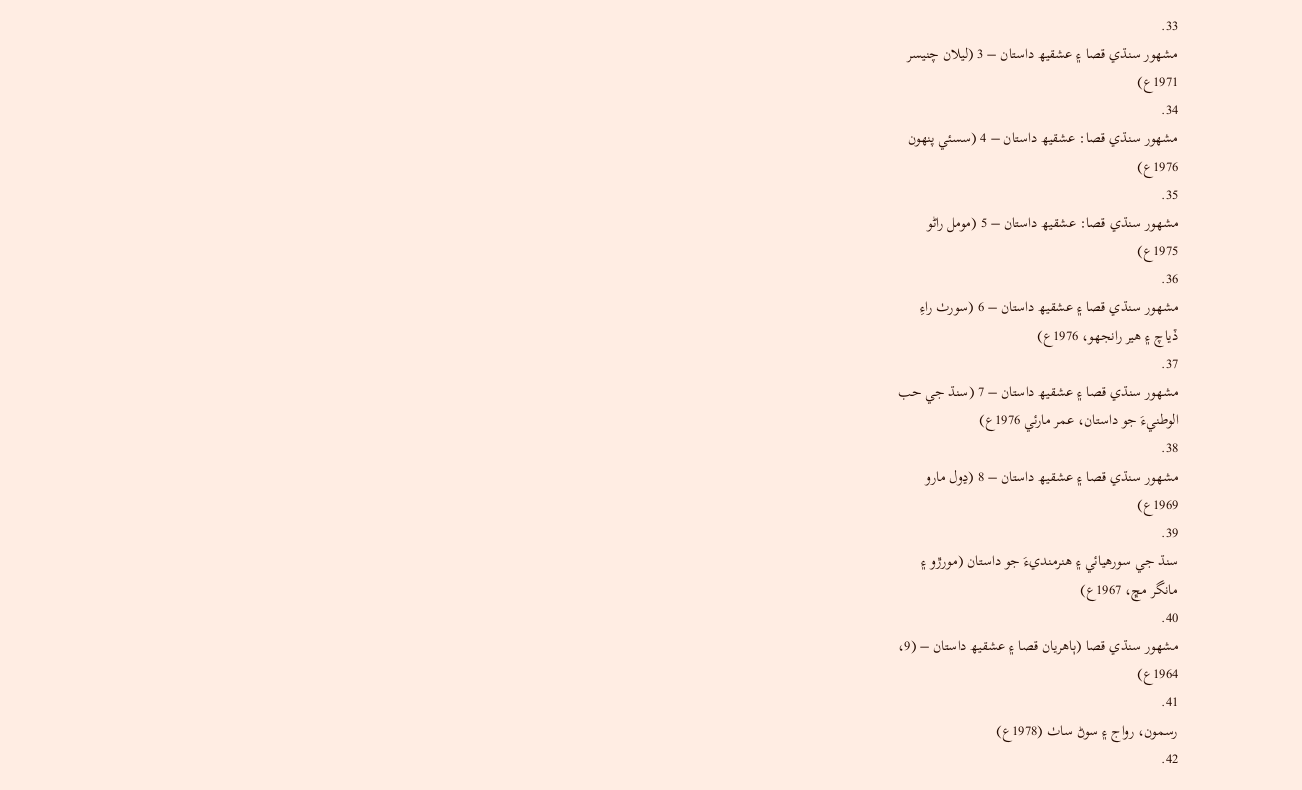33.
مشھور سنڌي قصا ۽ عشقيھ داستان – 3 (ليلان چنيسر
1971ع)
34.
مشھور سنڌي قصا: عشقيھ داستان – 4 (سسئي پنھون
1976ع)
35.
مشھور سنڌي قصا: عشقيھ داستان – 5 (مومل راڻو
1975ع)
36.
مشھور سنڌي قصا ۽ عشقيھ داستان – 6 (سورٺ راءِ
ڏياچ ۽ ھير رانجھو، 1976ع)
37.
مشھور سنڌي قصا ۽ عشقيھ داستان – 7 (سنڌ جي حب
الوطنيءَ جو داستان، عمر مارئي 1976ع)
38.
مشھور سنڌي قصا ۽ عشقيھ داستان – 8 (ڍول مارو
1969ع)
39.
سنڌ جي سورھيائي ۽ ھنرمنديءَ جو داستان (مورڙو ۽
مانگر مڇ، 1967ع)
40.
مشھور سنڌي قصا (ٻاھريان قصا ۽ عشقيھ داستان – (9،
1964ع)
41.
رسمون، رواج ۽ سوڻ ساٺ (1978ع)
42.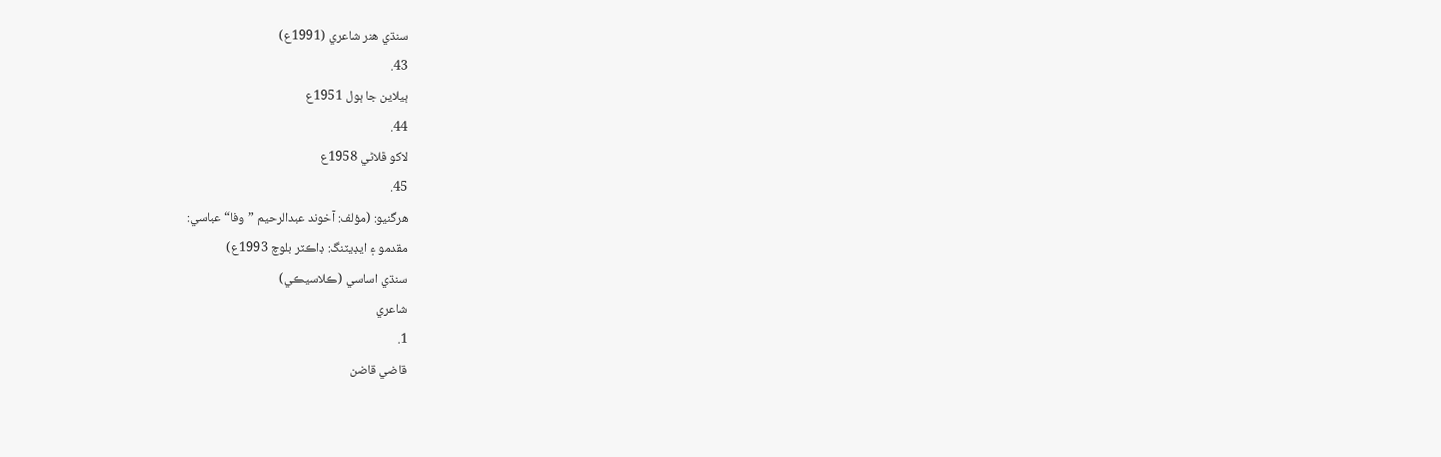سنڌي ھنر شاعري (1991ع)
43.
ٻيلاين جا ٻول 1951ع
44.
لاکو ڦلاڻي 1958ع
45.
ھرگنيو: (مؤلف: آخوند عبدالرحيم ”وفا“ عباسي:
مقدمو ۽ ايڊيٽنگ: ڊاڪٽر بلوچ 1993ع)
سنڌي اساسي (ڪلاسيڪي)
شاعري
1.
قاضي قاضن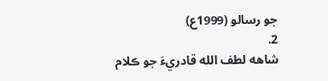جو رسالو (1999ع)
2.
شاهه لطف الله قادريءَ جو ڪلام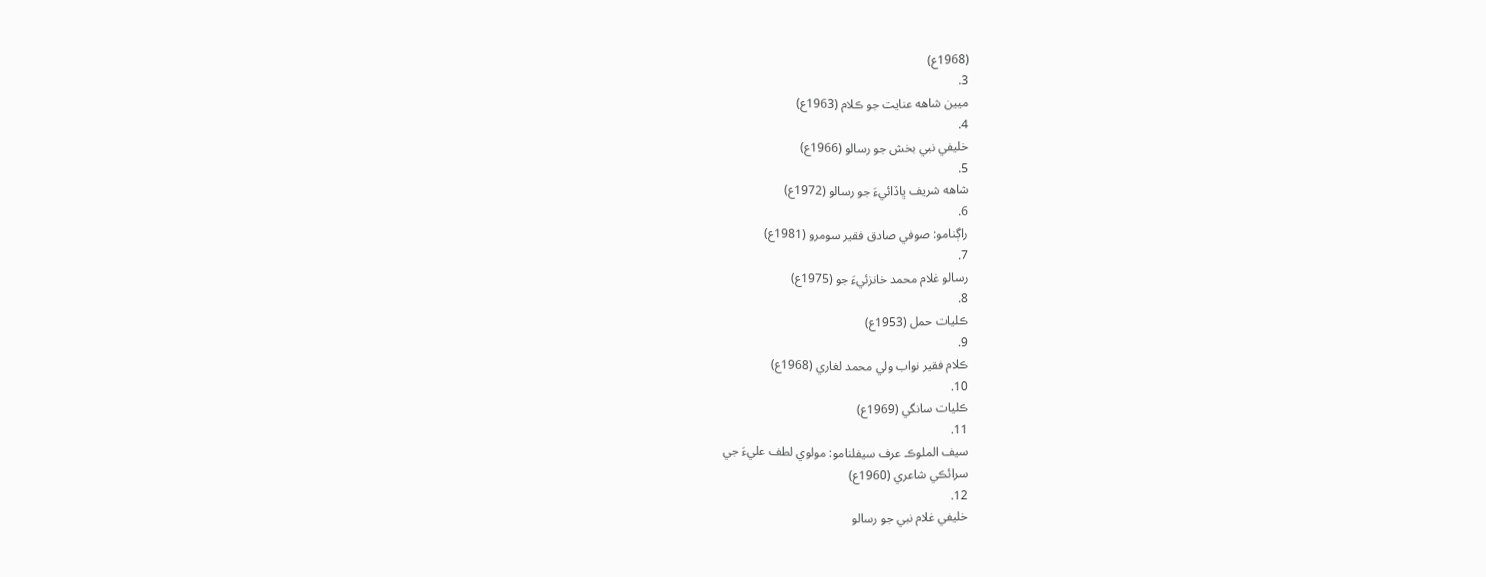(1968ع)
3.
ميين شاهه عنايت جو ڪلام (1963ع)
4.
خليفي نبي بخش جو رسالو (1966ع)
5.
شاهه شريف ڀاڏائيءَ جو رسالو (1972ع)
6.
راڳنامو: صوفي صادق فقير سومرو (1981ع)
7.
رسالو غلام محمد خانزئيءَ جو (1975ع)
8.
ڪليات حمل (1953ع)
9.
ڪلام فقير نواب ولي محمد لغاري (1968ع)
10.
ڪليات سانگي (1969ع)
11.
سيف الملوڪ عرف سيفلنامو: مولوي لطف عليءَ جي
سرائڪي شاعري (1960ع)
12.
خليفي غلام نبي جو رسالو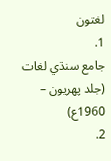لغتون
1.
جامع سنڌي لغات (جلد پھريون – 1960ع)
2.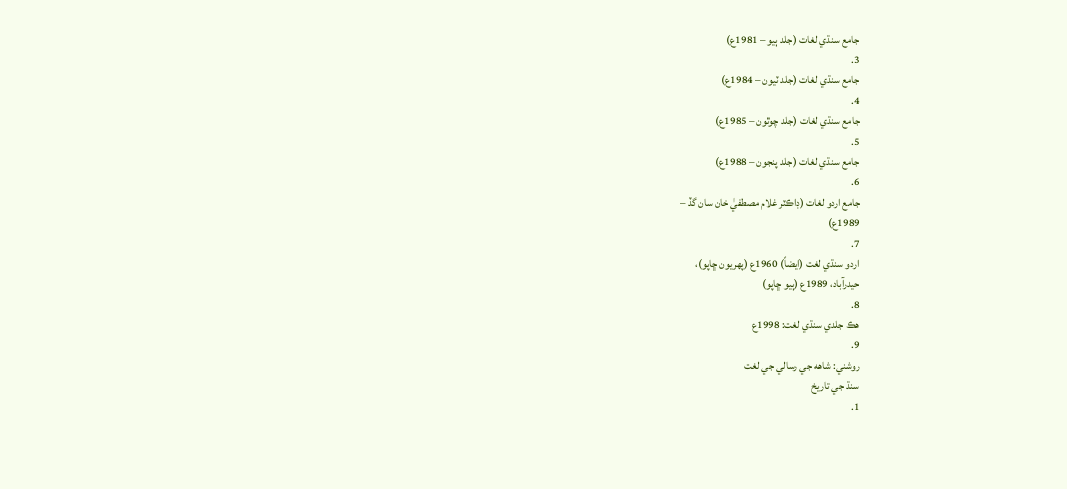جامع سنڌي لغات (جلد ٻيو – 1981ع)
3.
جامع سنڌي لغات (جلد ٽيون – 1984ع)
4.
جامع سنڌي لغات (جلد چوٿون – 1985ع)
5.
جامع سنڌي لغات (جلد پنجون – 1988ع)
6.
جامع اردو لغات (ڊاڪٽر غلام مصطفيٰ خان سان گڏ –
1989ع)
7.
اردو سنڌي لغت (ايضاً) 1960ع (پھريون ڇاپو)،
حيدرآباد، 1989ع (ٻيو ڇاپو)
8.
ھڪ جلدي سنڌي لغت: 1998ع
9.
روشني: شاهه جي رسالي جي لغت
سنڌ جي تاريخ
1.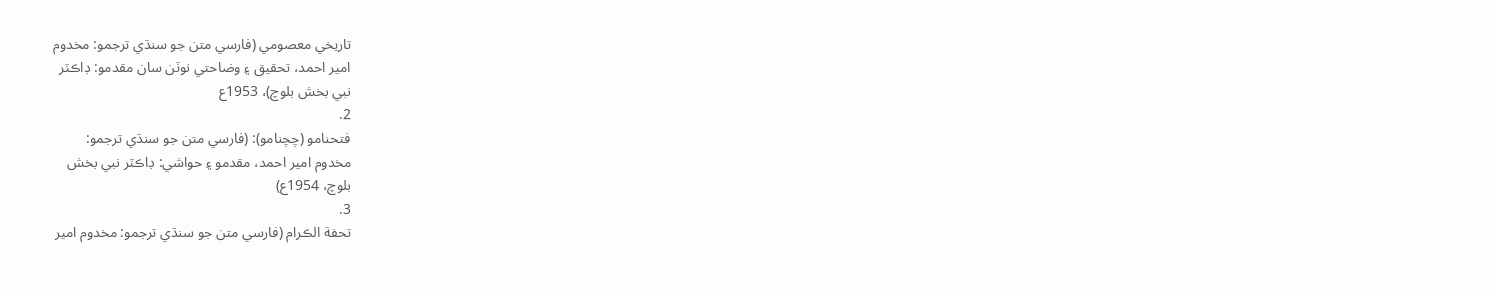تاريخي معصومي (فارسي متن جو سنڌي ترجمو: مخدوم
امير احمد، تحقيق ۽ وضاحتي نوٽن سان مقدمو: ڊاڪٽر
نبي بخش بلوچ)، 1953ع
2.
فتحنامو (چچنامو): (فارسي متن جو سنڌي ترجمو:
مخدوم امير احمد، مقدمو ۽ حواشي: ڊاڪٽر نبي بخش
بلوچ، 1954ع)
3.
تحفة الڪرام (فارسي متن جو سنڌي ترجمو: مخدوم امير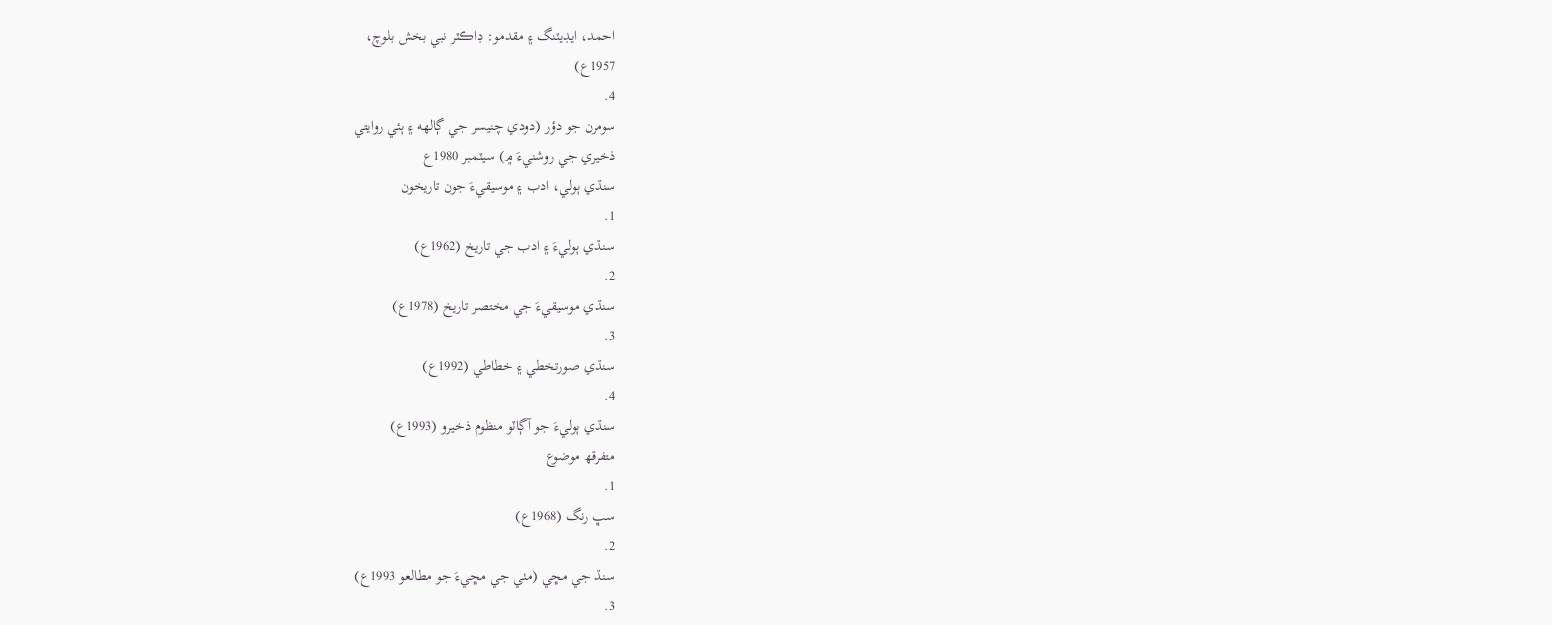احمد، ايڊيٽنگ ۽ مقدمو: ڊاڪٽر نبي بخش بلوچ،
1957ع)
4.
سومرن جو دؤر (دودي چنيسر جي ڳالهه ۽ ٻئي روايتي
ذخيري جي روشنيءَ ۾) سيٽمبر 1980ع
سنڌي ٻولي، ادب ۽ موسيقيءَ جون تاريخون
1.
سنڌي ٻوليءَ ۽ ادب جي تاريخ (1962ع)
2.
سنڌي موسيقيءَ جي مختصر تاريخ (1978ع)
3.
سنڌي صورتخطي ۽ خطاطي (1992ع)
4.
سنڌي ٻوليءَ جو آڳاٽو منظوم ذخيرو (1993ع)
متفرقھ موضوع
1.
سڀ رنگ (1968ع)
2.
سنڌ جي مڇي (مٺي جي مڇيءَ جو مطالعو 1993ع)
3.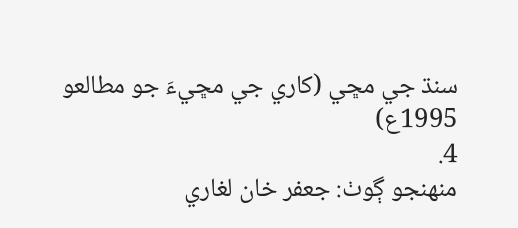سنڌ جي مڇي (کاري جي مڇيءَ جو مطالعو 1995ع)
4.
منھنجو ڳوٺ: جعفر خان لغاري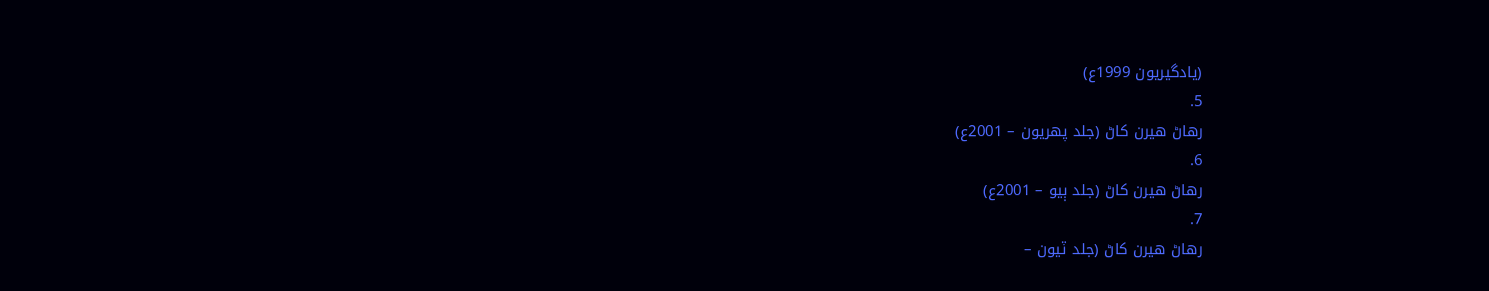(يادگيريون 1999ع)
5.
رھاڻ ھيرن کاڻ (جلد پھريون – 2001ع)
6.
رھاڻ ھيرن کاڻ (جلد ٻيو – 2001ع)
7.
رھاڻ ھيرن کاڻ (جلد ٽيون –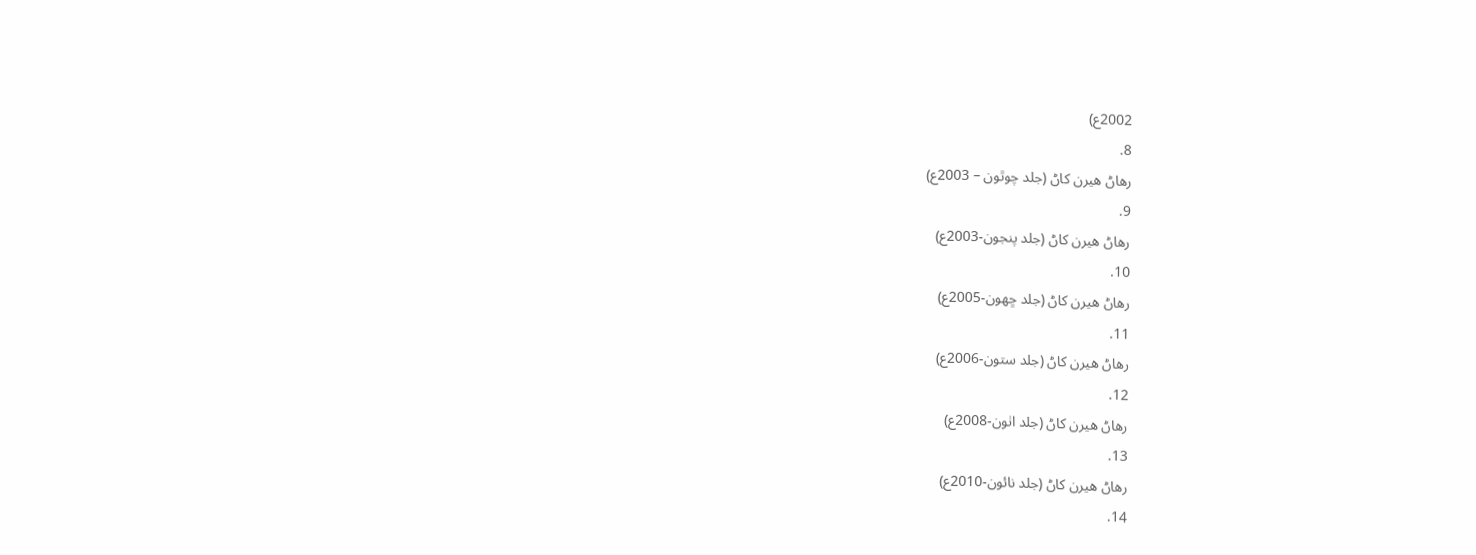2002ع)
8.
رھاڻ ھيرن کاڻ (جلد چوٿون – 2003ع)
9.
رهاڻ هيرن کاڻ (جلد پنجون-2003ع)
10.
رهاڻ هيرن کاڻ (جلد ڇهون-2005ع)
11.
رهاڻ هيرن کاڻ (جلد ستون-2006ع)
12.
رهاڻ هيرن کاڻ (جلد اٺون-2008ع)
13.
رهاڻ هيرن کاڻ (جلد نائون-2010ع)
14.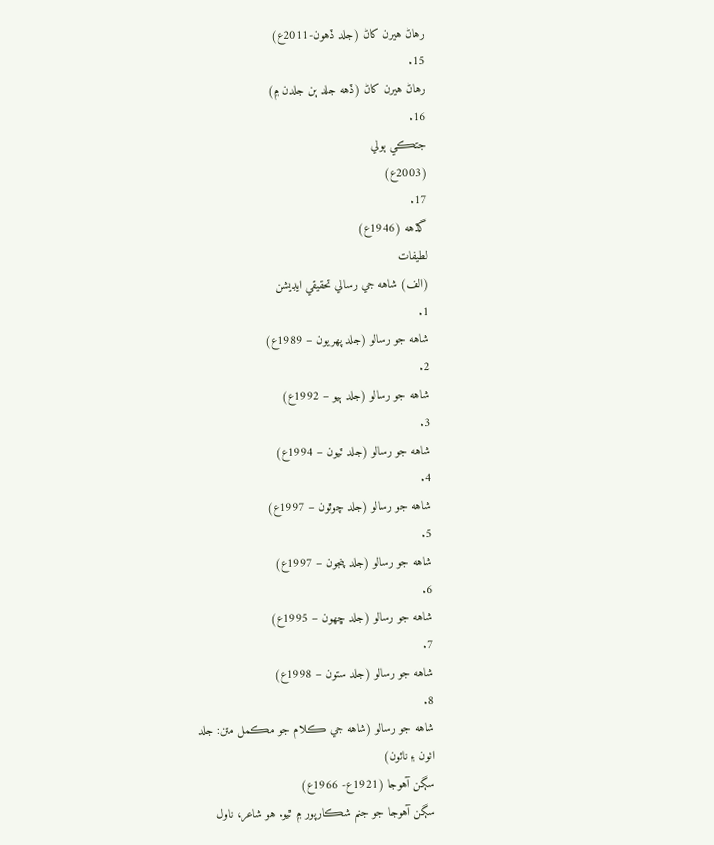رهاڻ هيرن کاڻ (جلد ڏهون-2011ع)
15.
رهاڻ هيرن کاڻ (ڏهه جلد ٻن جلدن ۾)
16.
جتڪي ٻولي
(2003ع)
17.
گڏهه (1946ع)
لطيفات
(الف) شاهه جي رسالي تحقيقي ايڊيشن
1.
شاهه جو رسالو (جلد پھريون – 1989ع)
2.
شاهه جو رسالو (جلد ٻيو – 1992ع)
3.
شاهه جو رسالو (جلد ٽيون – 1994ع)
4.
شاهه جو رسالو (جلد چوٿون – 1997ع)
5.
شاهه جو رسالو (جلد پنجون – 1997ع)
6.
شاهه جو رسالو (جلد ڇھون – 1995ع)
7.
شاهه جو رسالو (جلد ستون – 1998ع)
8.
شاهه جو رسالو (شاهه جي ڪلام جو مڪمل متن: جلد
اٺون ۽ نائون)
سڳن آهوجا (1921ع- 1966ع)
سڳن آهوجا جو جنم شڪارپور ۾ ٿيو. هو شاعر، ناول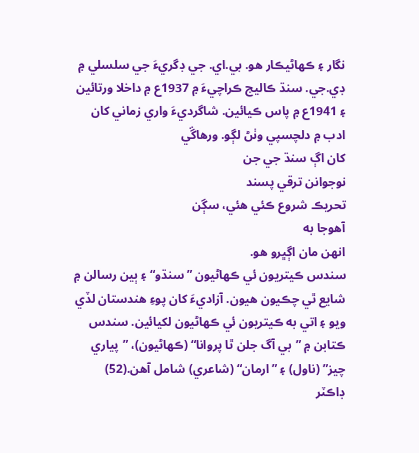نگار ۽ ڪھاڻيڪار هو. بي.اي. جي ڊگريءَ جي سلسلي ۾
ڊي.جي. سنڌ ڪاليج ڪراچيءَ ۾ 1937ع ۾ داخلا ورتائين
۽ 1941ع ۾ پاس ڪيائين. شاگرديءَ واري زماني کان
ادب ۾ دلچسپي وٺڻ لڳو. ورهاڱي
کان اڳ سنڌ جي جن
نوجوانن ترقي پسند
تحريڪ شروع ڪئي هئي، سڳن
آهوجا به
انهن مان اڳڀرو هو.
سندس ڪيتريون ئي ڪھاڻيون ”سنڌو“ ۽ ٻين رسالن ۾
شايع ٿي چڪيون هيون. آزاديءَ کان پوءِ هندستان لڏي
ويو ۽ اتي به ڪيتريون ئي ڪھاڻيون لکيائين. سندس
ڪتابن ۾ ”بي آگ جلن ٿا پروانا“ (ڪھاڻيون)، ”پياري
چيز” (ناول) ۽ ”ارمان“ (شاعري) شامل آهن.(52)
ڊاڪٽر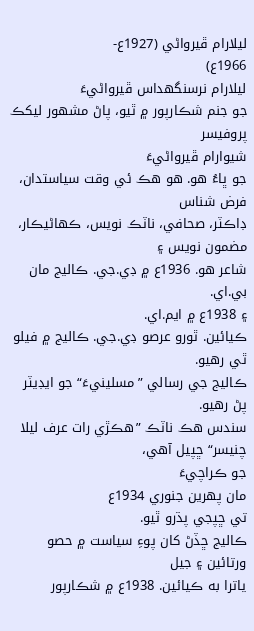ليلارام ڦيرواڻي (1927ع-
1966ع)
ليلارام نرسنگهداس ڦيرواڻيءَ
جو جنم شڪارپور ۾ ٿيو، پاڻ مشھور ليکڪ پروفيسر
شيوارام ڦيرواڻيءَ
جو ڀاءُ هو. هو هڪ ئي وقت سياستدان، فرض شناس
ڊاڪٽر، صحافي، ناٽڪ نويس، ڪھاڻيڪار، مضمون نويس ۽
شاعر هو. 1936ع ۾ ڊي.جي. ڪاليج مان بي.اي.
۽ 1938ع ۾ ايم.اي.
ڪيائين. ٿورو عرصو ڊي.جي. ڪاليج ۾ فيلو ٿي رهيو.
ڪاليج جي رسالي ”مسلينيءَ“ جو ايڊيٽر پڻ رهيو.
سندس هڪ ناٽڪ ”هڪڙي رات عرف ليلا چنيسر“ ڇپيل آهي،
جو ڪراچيءَ
مان پهرين جنوري 1934ع
تي ڇپجي پڌرو ٿيو.
ڪاليج ڇڏڻ کان پوءِ سياست ۾ حصو ورتائين ۽ جيل
ياترا به ڪيائين. 1938ع ۾ شڪارپور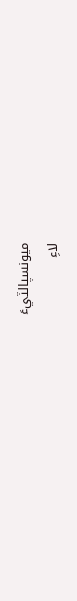ميونسپالٽيءَ
لاءِ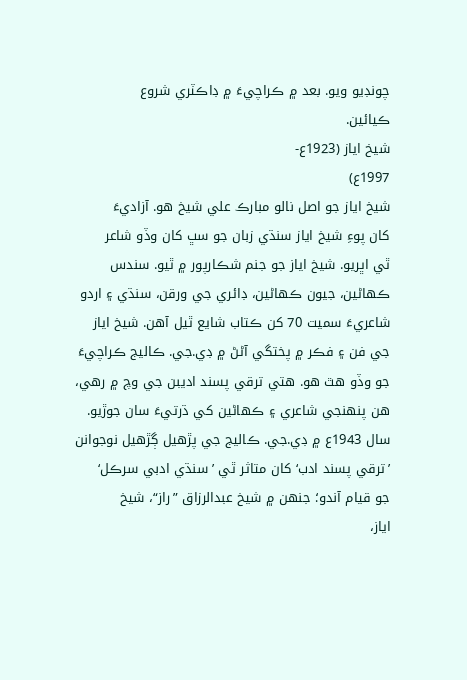چونڊيو ويو. بعد ۾ ڪراچيءَ ۾ ڊاڪٽري شروع
ڪيائين.
شيخ اياز (1923ع-
1997ع)
شيخ اياز جو اصل نالو مبارڪ علي شيخ هو. آزاديءَ
کان پوءِ شيخ اياز سنڌي زبان جو سڀ کان وڏو شاعر
ٿي اڀريو. شيخ اياز جو جنم شڪارپور ۾ ٿيو. سندس
ڪھاڻين، جيون ڪھاڻين، ڊائري جي ورقن، سنڌي ۽ اردو
شاعريءَ سميت 70 کن ڪتاب شايع ٿيل آهن. شيخ اياز
جي فن ۽ فڪر ۾ پختگي آڻڻ ۾ ڊي.جي. ڪاليج ڪراچيءَ
جو وڏو هٿ هو. هتي ترقي پسند اديبن جي وچ ۾ رهي،
هن پنھنجي شاعري ۽ ڪھاڻين کي ڌرتيءَ سان جوڙيو.
سال 1943ع ۾ ڊي.جي. ڪاليج جي پڙهيل ڳڙهيل نوجوانن
’ترقي پسند ادب‘ کان متاثر ٿي ’سنڌي ادبي سرڪل‘
جو قيام آندو؛ جنهن ۾ شيخ عبدالرزاق ”راز“، شيخ
اياز،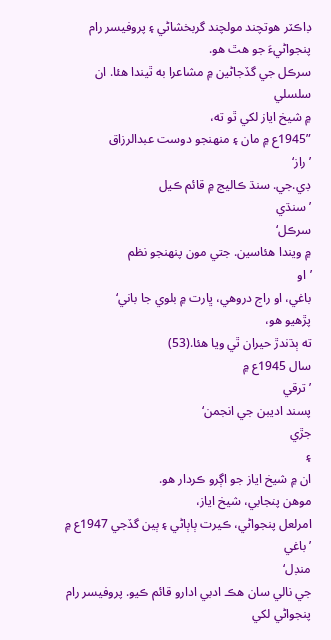ڊاڪٽر هوتچند مولچند گربخشاڻي ۽ پروفيسر رام
پنجواڻيءَ جو هٿ هو.
سرڪل جي گڏجاڻين ۾ مشاعرا به ٿيندا هئا. ان سلسلي
۾ شيخ اياز لکي ٿو ته،
”1945ع ۾ مان ۽ منهنجو دوست عبدالرزاق
’راز‘
ڊي.جي. سنڌ ڪاليج ۾ قائم ڪيل
’سنڌي
سرڪل‘
۾ ويندا هئاسين. جتي مون پنھنجو نظم
’او
باغي، او راج دروهي، ڀارت ۾ بلوي جا باني‘
پڙهيو هو،
ته ٻڌندڙ حيران ٿي ويا هئا.(53)
سال 1945ع ۾
’ترقي
پسند اديبن جي انجمن‘
جڙي
۽
ان ۾ شيخ اياز جو اڳرو ڪردار هو.
موهن پنجابي، شيخ اياز،
امرلعل پنجواڻي، ڪيرت ٻاٻاڻي ۽ ٻين گڏجي 1947ع ۾
’باغي
منڊل‘
جي نالي سان هڪ ادبي ادارو قائم ڪيو. پروفيسر رام
پنجواڻي لکي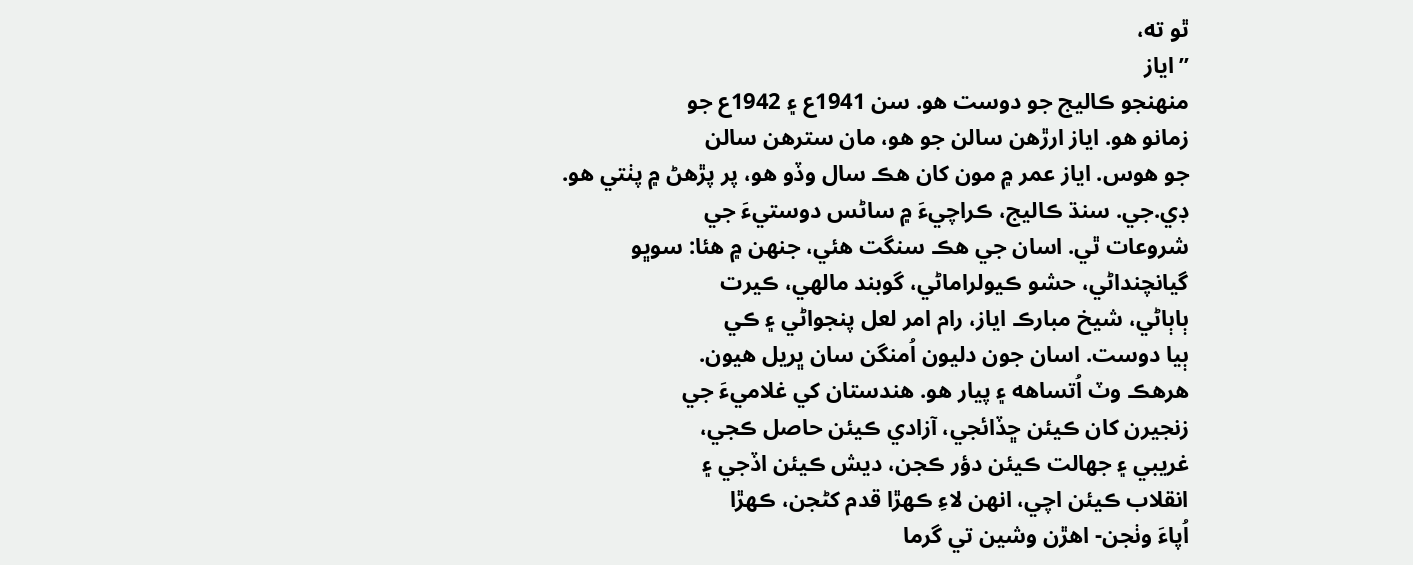ٿو ته،
”اياز
منهنجو ڪاليج جو دوست هو. سن 1941ع ۽ 1942ع جو
زمانو هو. اياز ارڙهن سالن جو هو، مان سترهن سالن
جو هوس. اياز عمر ۾ مون کان هڪ سال وڏو هو، پر پڙهڻ ۾ پٺتي هو.
ڊي.جي. سنڌ ڪاليج، ڪراچيءَ ۾ ساڻس دوستيءَ جي
شروعات ٿي. اسان جي هڪ سنگت هئي، جنهن ۾ هئا: سوڀو
گيانچنداڻي، حشو ڪيولراماڻي، گوبند مالهي، ڪيرت
ٻاٻاڻي، شيخ مبارڪ اياز، رام امر لعل پنجواڻي ۽ ڪي
ٻيا دوست. اسان جون دليون اُمنگن سان ڀريل هيون.
هرهڪ وٽ اُتساهه ۽ پيار هو. هندستان کي غلاميءَ جي
زنجيرن کان ڪيئن ڇڏائجي، آزادي ڪيئن حاصل ڪجي،
غريبي ۽ جهالت ڪيئن دؤر ڪجن، ديش ڪيئن اڏجي ۽
انقلاب ڪيئن اچي، انهن لاءِ ڪهڙا قدم کڻجن، ڪهڙا
اُپاءَ وٺجن- اهڙن وشين تي گرما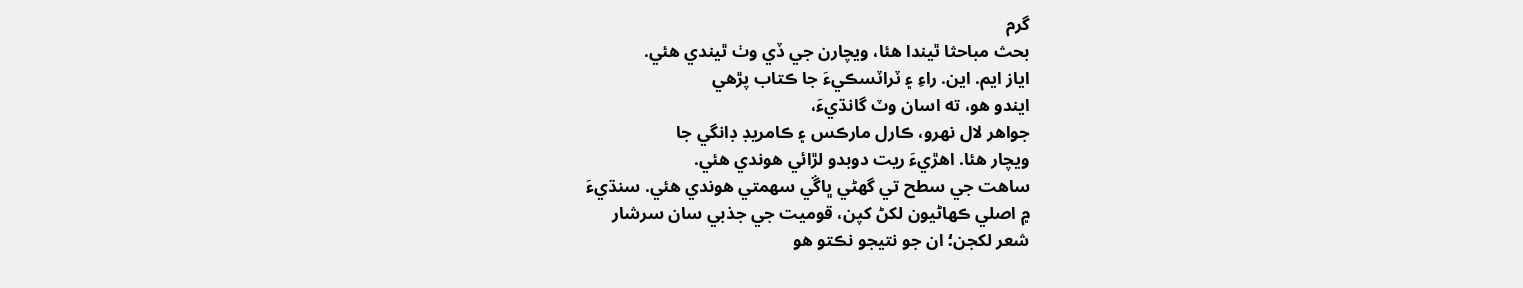گرم
بحث مباحثا ٿيندا هئا، ويچارن جي ڏي وٺ ٿيندي هئي.
اياز ايم. اين. راءِ ۽ ٽراٽسڪيءَ جا ڪتاب پڙهي
ايندو هو، ته اسان وٽ گانڌيءَ،
جواهر لال نهرو، ڪارل مارڪس ۽ ڪامريڊ ڊانگي جا
ويچار هئا. اهڙيءَ ريت دوبدو لڙائي هوندي هئي.
ساهت جي سطح تي گهڻي ڀاڱي سهمتي هوندي هئي. سنڌيءَ
۾ اصلي ڪھاڻيون لکڻ کپن، قوميت جي جذبي سان سرشار
شعر لکجن؛ ان جو نتيجو نڪتو هو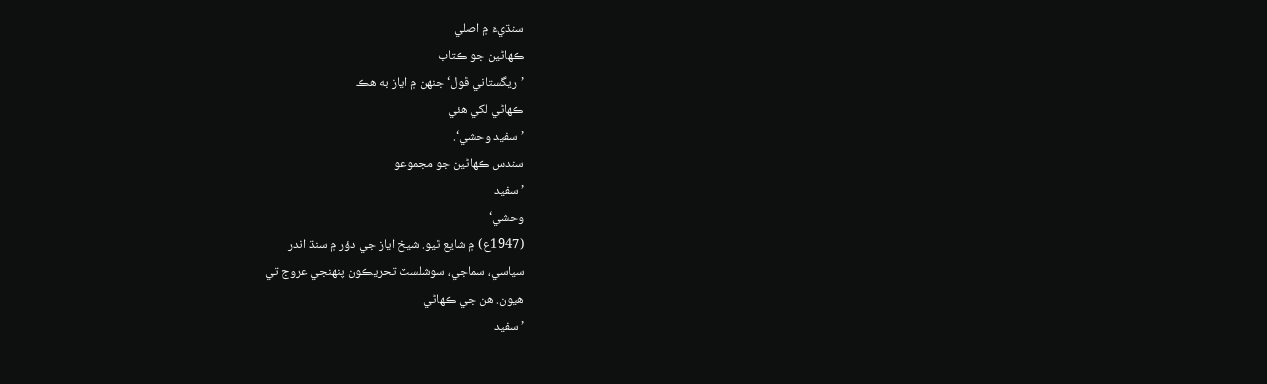سنڌيءَ ۾ اصلي
ڪھاڻين جو ڪتاب
’ريگستاني ڦول‘ جنهن ۾ اياز به هڪ
ڪھاڻي لکي هئي
’سفيد وحشي‘.
سندس ڪھاڻين جو مجموعو
’سفيد
وحشي‘
(1947ع) ۾ شايع ٿيو. شيخ اياز جي دؤر ۾ سنڌ اندر
سياسي، سماجي، سوشلسٽ تحريڪون پنھنجي عروج تي
هيون. هن جي ڪھاڻي
’سفيد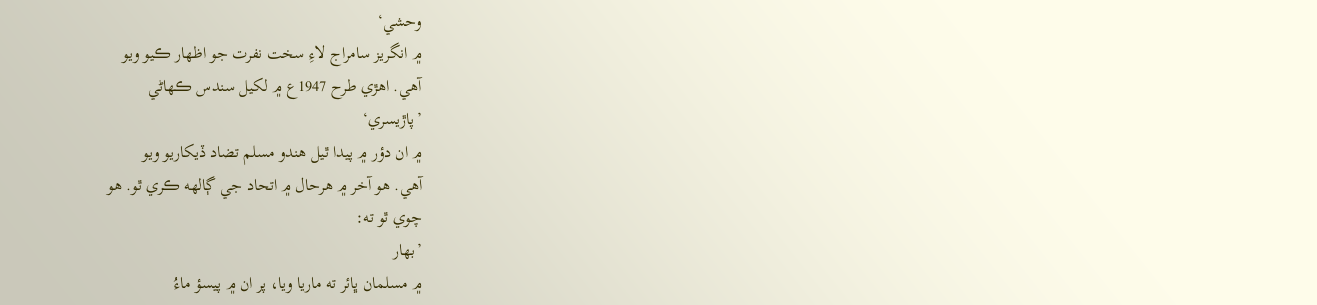وحشي‘
۾ انگريز سامراج لاءِ سخت نفرت جو اظهار ڪيو ويو
آهي. اهڙي طرح 1947ع ۾ لکيل سندس ڪھاڻي
’پاڙيسري‘
۾ ان دؤر ۾ پيدا ٿيل هندو مسلم تضاد ڏيکاريو ويو
آهي. هو آخر ۾ هرحال ۾ اتحاد جي ڳالهه ڪري ٿو. هو
چوي ٿو ته:
’بهار
۾ مسلمان ڀائر ته ماريا ويا، پر ان ۾ پيسؤ ماءُ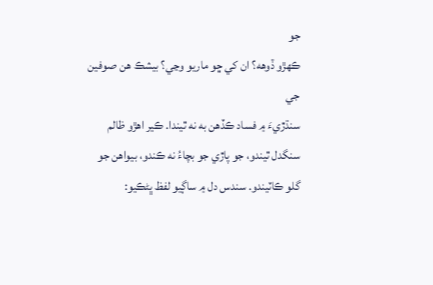جو
ڪهڙو ڏوهه؟ ان کي ڇو ماريو وڃي؟ بيشڪ هن صوفين جي
سنڌڙيءَ ۾ فساد ڪڏهن به نه ٿيندا. ڪير اهڙو ظالم
سنگدل ٿيندو، جو پاڙي جو بچاءُ نه ڪندو، بيواهن جو
گلو ڪاٽيندو. سندس دل ۾ ساڳيو لفظ ڀڻڪيو: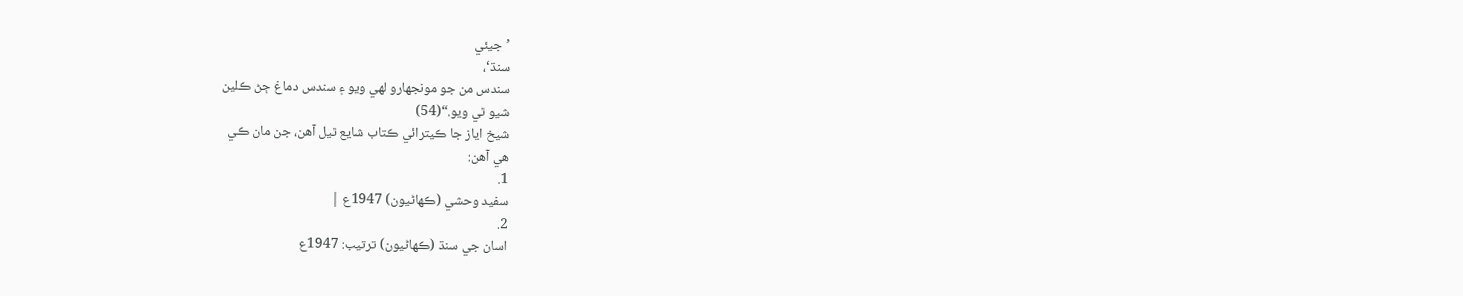’جيئي
سنڌ‘،
سندس من جو مونجهارو لهي ويو ۽ سندس دماغ ڄڻ ڪلين
شيو ٿي ويو.“(54)
شيخ اياز جا ڪيترائي ڪتاب شايع ٿيل آهن، جن مان ڪي
هي آهن:
1.
سفيد وحشي (ڪھاڻيون) 1947ع |
2.
اسان جي سنڌ (ڪھاڻيون) ترتيب: 1947ع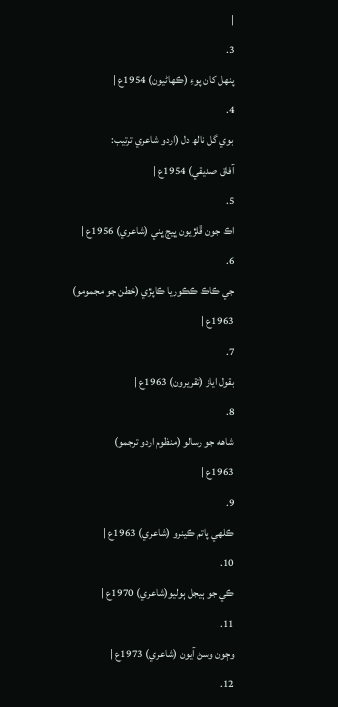|
3.
پنھل کان پوءِ (ڪھاڻيون) 1954ع |
4.
بوي گل نالھ دل (اردو شاعري ترتيب:
آفاق صديقي) 1954ع |
5.
اڪ جون ڦلڙيون ڀيڄ ڀني (شاعري) 1956ع |
6.
جي ڪاڪ ڪڪوريا ڪاپڙي (خطن جو مجمومو)
1963ع |
7.
بقول اياز (تقريرون) 1963ع |
8.
شاهه جو رسالو (منظوم اردو ترجمو)
1963ع |
9.
ڪلھي پاتم ڪينرو (شاعري) 1963ع |
10.
ڪي جو ٻيجل ٻوليو(شاعري) 1970ع |
11.
وڄون وسڻ آيون (شاعري) 1973ع |
12.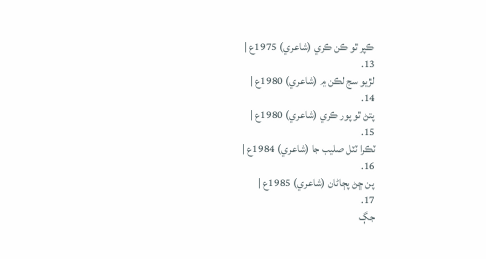ڪپر ٿو ڪن ڪري (شاعري) 1975ع |
13.
لڙيو سج لڪن ۾ (شاعري) 1980ع |
14.
پتڻ ٿو پور ڪري (شاعري) 1980ع |
15.
ٽڪرا ٽٽل صليب جا (شاعري) 1984ع |
16.
پن ڇڻ پڄاڻان (شاعري) 1985ع |
17.
جڳ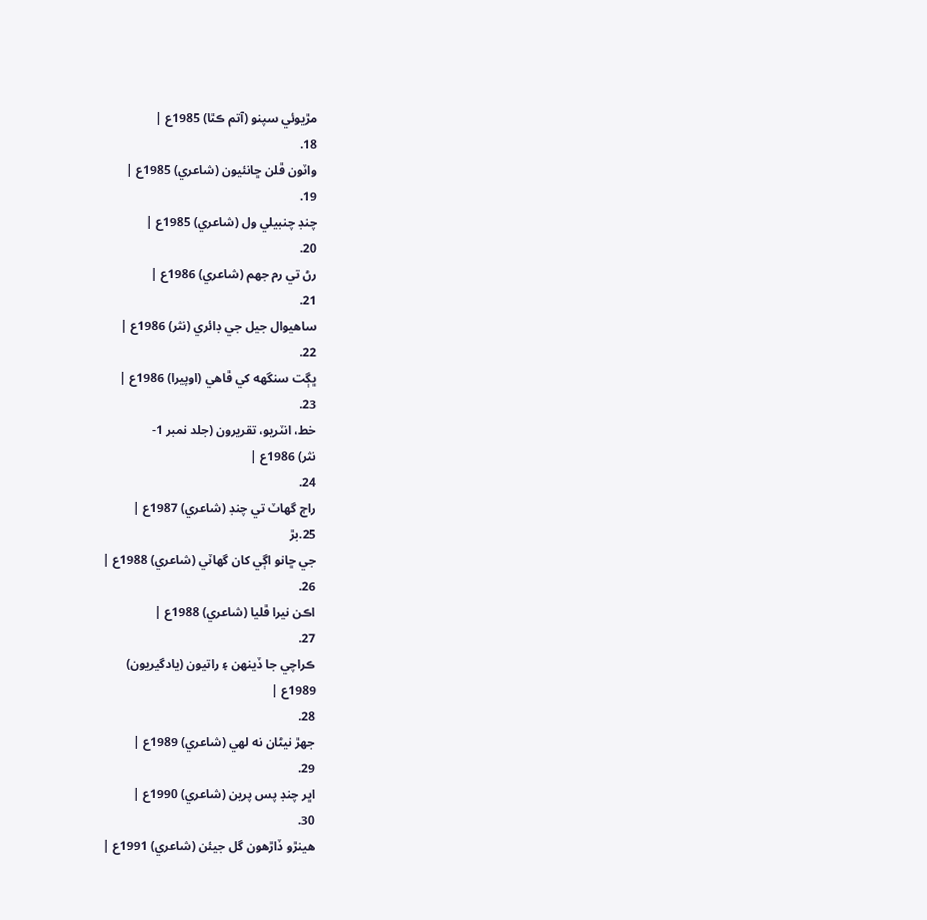مڙيوئي سپنو (آتم ڪٿا) 1985ع |
18.
واٽون ڦلن ڇانئيون (شاعري) 1985ع |
19.
چنڊ چنبيلي ول (شاعري) 1985ع |
20.
رڻ تي رم جھم (شاعري) 1986ع |
21.
ساھيوال جيل جي ڊائري (نثر) 1986ع |
22.
ڀڳت سنگهه کي ڦاھي (اوپيرا) 1986ع |
23.
خط، انٽريو، تقريرون (جلد نمبر 1-
نثر) 1986ع |
24.
راڄ گھاٽ تي چنڊ (شاعري) 1987ع |
25.بڙ
جي ڇانو اڳي کان گھاٽي (شاعري) 1988ع |
26.
اڪن نيرا ڦليا (شاعري) 1988ع |
27.
ڪراچي جا ڏينھن ۽ راتيون (يادگيريون)
1989ع |
28.
جھڙ نيڻان نه لھي (شاعري) 1989ع |
29.
اڀر چنڊ پس پرين (شاعري) 1990ع |
30.
ھينڙو ڏاڙھون گل جيئن (شاعري) 1991ع |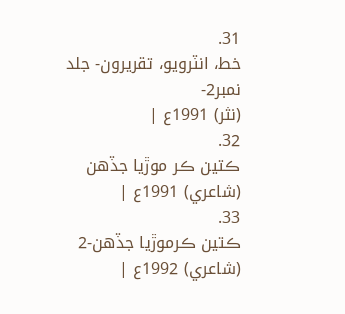31.
خط، انٽرويو، تقريرون- جلد نمبر2-
(نثر) 1991ع |
32.
ڪتين ڪر موڙيا جڏھن (شاعري) 1991ع |
33.
ڪتين ڪرموڙيا جڏھن-2 (شاعري) 1992ع |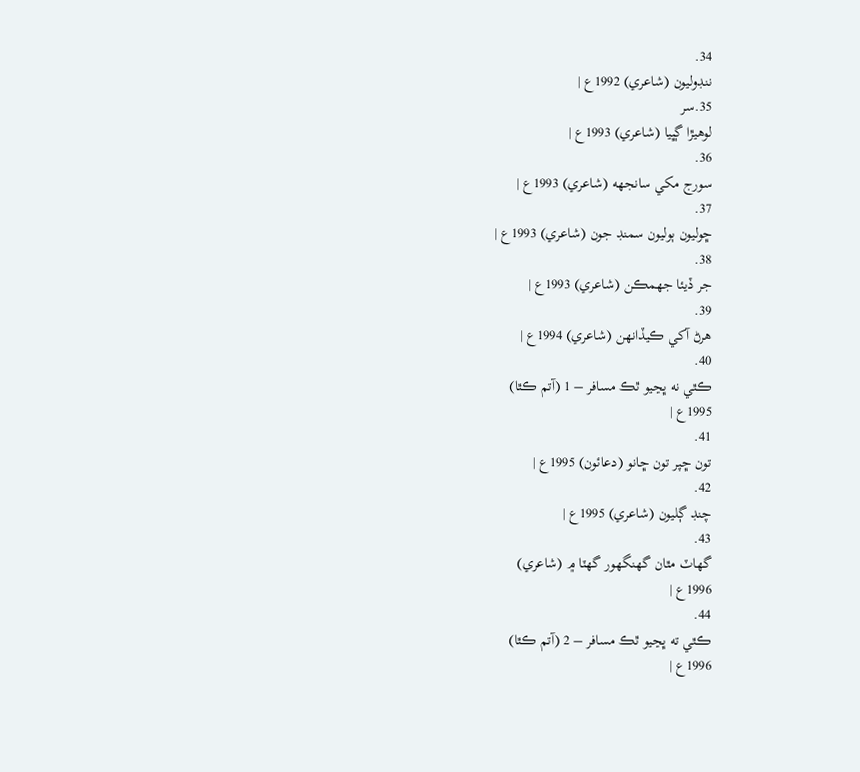34.
ننڊوليون (شاعري) 1992ع |
35.سر
لوھيڙا ڳڀيا (شاعري) 1993ع |
36.
سورج مکي سانجهه (شاعري) 1993ع |
37.
ڇوليون ٻوليون سمنڊ جون (شاعري) 1993ع |
38.
جر ڏيئا جھمڪن (شاعري) 1993ع |
39.
ھرڻ آکي ڪيڏانھن (شاعري) 1994ع |
40.
ڪٿي نه ڀڃيو ٿڪ مسافر – 1 (آتم ڪٿا)
1995ع |
41.
تون ڇپر تون ڇانو (دعائون) 1995ع |
42.
چنڊ ڳليون (شاعري) 1995ع |
43.
گھاٽ مٿان گھنگھور گھٽا ۾ (شاعري)
1996ع |
44.
ڪٿي ته ڀڃيو ٿڪ مسافر – 2 (آتم ڪٿا)
1996ع |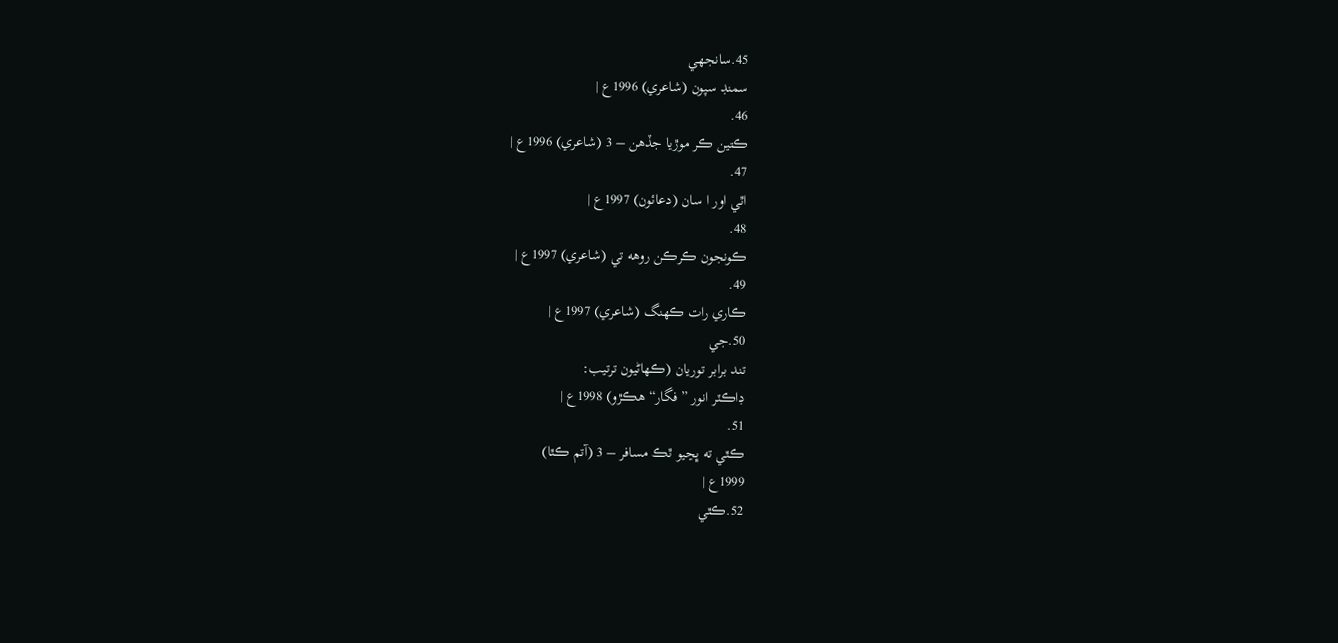45.سانجھي
سمنڊ سپون (شاعري) 1996ع |
46.
ڪتين ڪر موڙيا جڏھن – 3 (شاعري) 1996ع |
47.
اٿي اور ا سان (دعائون) 1997ع |
48.
ڪونجون ڪرڪن روهه تي (شاعري) 1997ع |
49.
ڪاري رات ڪھنگ (شاعري) 1997ع |
50.جي
تند برابر توريان (ڪھاڻيون ترتيب:
ڊاڪٽر انور ”فگار“ ھڪڙو) 1998ع |
51.
ڪٿي ته ڀڃيو ٿڪ مسافر – 3 (آتم ڪٿا)
1999ع |
52.ڪٿي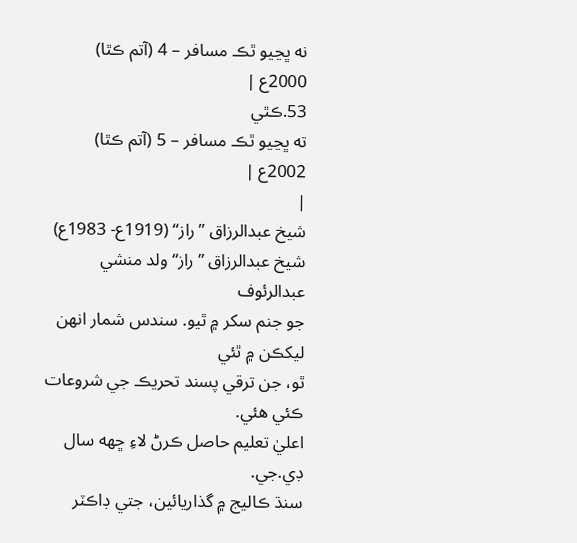نه ڀڃيو ٿڪ مسافر – 4 (آتم ڪٿا) 2000ع |
53.ڪٿي
ته ڀڃيو ٿڪ مسافر – 5 (آتم ڪٿا) 2002ع |
|
شيخ عبدالرزاق ”راز“ (1919ع- 1983ع)
شيخ عبدالرزاق ”راز“ ولد منشي عبدالرئوف
جو جنم سکر ۾ ٿيو. سندس شمار انهن ليکڪن ۾ ٿئي
ٿو، جن ترقي پسند تحريڪ جي شروعات ڪئي هئي.
اعليٰ تعليم حاصل ڪرڻ لاءِ ڇهه سال ڊي.جي.
سنڌ ڪاليج ۾ گذاريائين، جتي ڊاڪٽر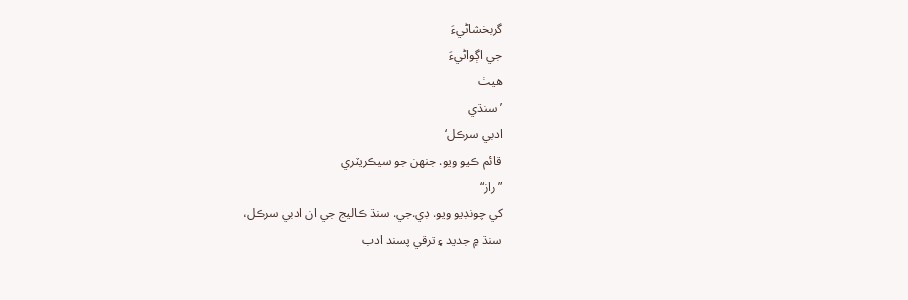گربخشاڻيءَ
جي اڳواڻيءَ
هيٺ
’سنڌي
ادبي سرڪل‘
قائم ڪيو ويو. جنهن جو سيڪريٽري
”راز“
کي چونڊيو ويو. ڊي.جي. سنڌ ڪاليج جي ان ادبي سرڪل،
سنڌ ۾ جديد ۽ ترقي پسند ادب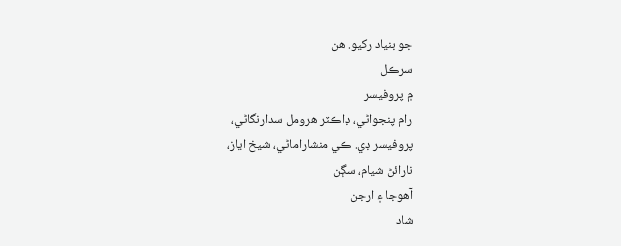جو بنياد رکيو. هن
سرڪل
۾ پروفيسر
رام پنجواڻي، ڊاڪٽر هرومل سدارنگاڻي،
پروفيسر ڊي. ڪي منشاراماڻي، شيخ اياز،
نارائڻ شيام، سڳن
آهوجا ۽ ارجن
شاد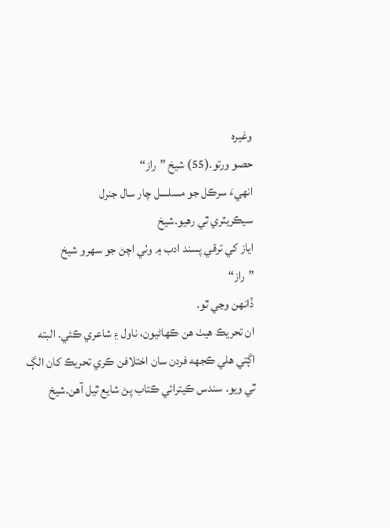وغيره
حصو ورتو.(55) شيخ ”راز“
انهيءَ سرڪل جو مسلسل چار سال جنرل
سيڪريٽري ٿي رهيو.شيخ
اياز کي ترقي پسند ادب ۾ وٺي اچڻ جو سهرو شيخ
”راز“
ڏانهن وڃي ٿو.
ان تحريڪ هيٺ هن ڪھاڻيون، ناول ۽ شاعري ڪئي. البته
اڳتي هلي ڪجهه فردن سان اختلافن ڪري تحريڪ کان الڳ
ٿي ويو. سندس ڪيترائي ڪتاب پڻ شايع ٿيل آهن.شيخ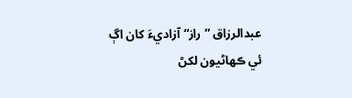عبدالرزاق ”راز“ آزاديءَ کان اڳ ئي ڪھاڻيون لکڻ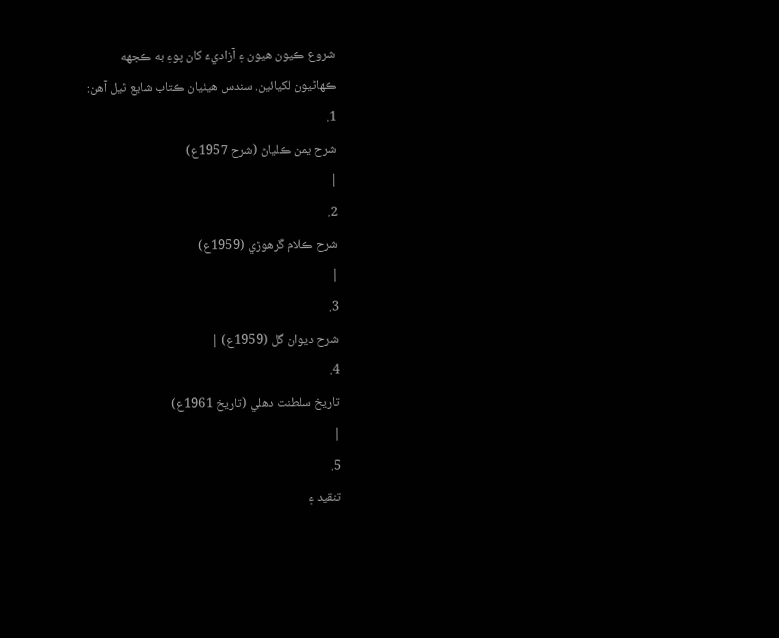شروع ڪيون هيون ۽ آزاديءَ کان پوءِ به ڪجهه
ڪھاڻيون لکيائين. سندس هيٺيان ڪتاب شايع ٿيل آهن:
1.
شرح يمن ڪلياڻ (شرح 1957ع)
|
2.
شرح ڪلام گرھوڙي (1959ع)
|
3.
شرح ديوان گل (1959ع) |
4.
تاريخ سلطنت دھلي (تاريخ 1961ع)
|
5.
تنقيد ۽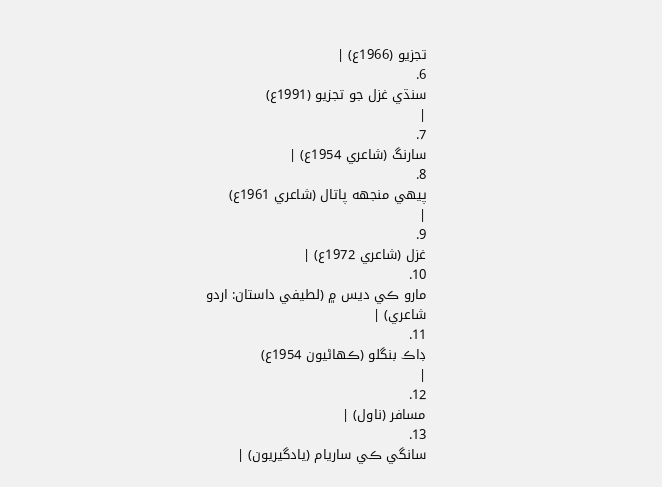تجزيو (1966ع) |
6.
سنڌي غزل جو تجزيو (1991ع)
|
7.
سارنگ (شاعري 1954ع) |
8.
پيھي منجهه پاتال (شاعري 1961ع)
|
9.
غزل (شاعري 1972ع) |
10.
مارو ڪي ديس ۾ (لطيفي داستان: اردو
شاعري) |
11.
ڊاڪ بنگلو (ڪھاڻيون 1954ع)
|
12.
مسافر (ناول) |
13.
سانگي ڪي ساريام (يادگيريون) |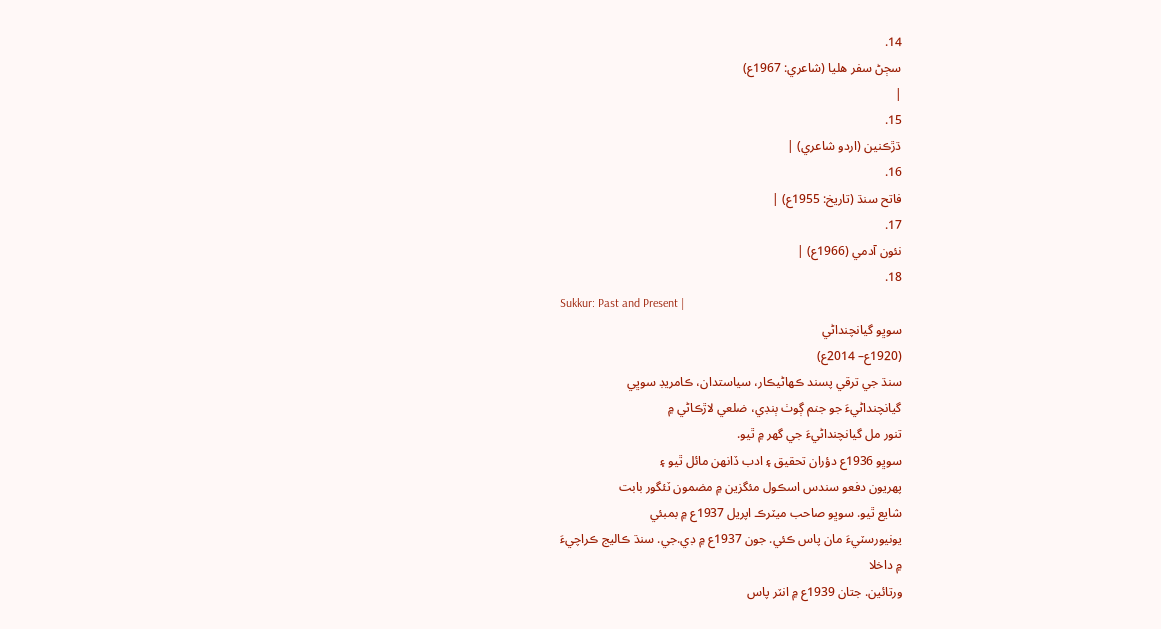14.
سڄڻ سفر ھليا (شاعري: 1967ع)
|
15.
ڌڙڪنين (اردو شاعري) |
16.
فاتح سنڌ (تاريخ: 1955ع) |
17.
نئون آدمي (1966ع) |
18.
Sukkur: Past and Present |
سوڀو گيانچنداڻي
(1920ع– 2014ع)
سنڌ جي ترقي پسند ڪھاڻيڪار، سياستدان، ڪامريڊ سوڀي
گيانچنداڻيءَ جو جنم ڳوٺ ٻنڊي، ضلعي لاڙڪاڻي ۾
تنور مل گيانچنداڻيءَ جي گهر ۾ ٿيو.
سوڀو 1936ع دؤران تحقيق ۽ ادب ڏانهن مائل ٿيو ۽
پهريون دفعو سندس اسڪول مئگزين ۾ مضمون ٽئگور بابت
شايع ٿيو. سوڀو صاحب ميٽرڪ اپريل 1937ع ۾ بمبئي
يونيورسٽيءَ مان پاس ڪئي. جون 1937ع ۾ ڊي.جي. سنڌ ڪاليج ڪراچيءَ
۾ داخلا
ورتائين. جتان 1939ع ۾ انٽر پاس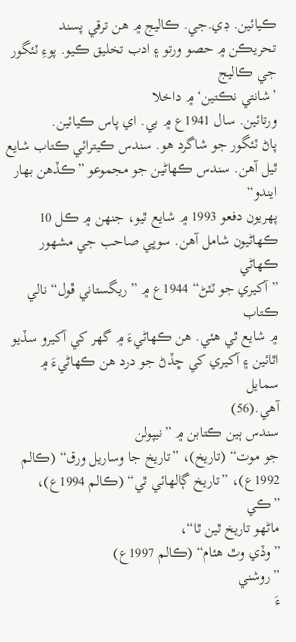ڪيائين. ڊي.جي. ڪاليج ۾ هن ترقي پسند
تحريڪن ۾ حصو ورتو ۽ ادب تخليق ڪيو. پوءِ ٽئگور
جي ڪاليج
’شانتي نڪتين‘ ۾ داخلا
ورتائين. سال 1941ع ۾ بي. اي پاس ڪيائين.
پاڻ ٽئگور جو شاگرد هو. سندس ڪيترائي ڪتاب شايع
ٿيل آهن. سندس ڪھاڻين جو مجموعو ”ڪڏهن بهار ايندو“
پهريون دفعو 1993 ۾ شايع ٿيو، جنهن ۾ ڪل 10
ڪھاڻيون شامل آهن. سوڀي صاحب جي مشھور ڪھاڻي
”آکيري جو ٽٽڻ“ 1944ع ۾ ”ريگستاني ڦول“ نالي ڪتاب
۾ شايع ٿي هئي. هن ڪھاڻيءَ ۾ گهر کي آکيرو سڏيو
اٿائين ۽ آکيري کي ڇڏڻ جو درد هن ڪھاڻيءَ ۾ سمايل
آهي.(56)
سندس ٻين ڪتابن ۾ ”نيپولن
جو موت“ (تاريخ)، ”تاريخ جا وساريل ورق“ (ڪالم
1992ع)، ”تاريخ ڳالھائي ٿي“ (ڪالم 1994ع)،
”ڪي
ماڻهو تاريخ ٿين ٿا“،
”وڏي وٿ ھئام“ (ڪالم 1997ع)
”روشني
ءَ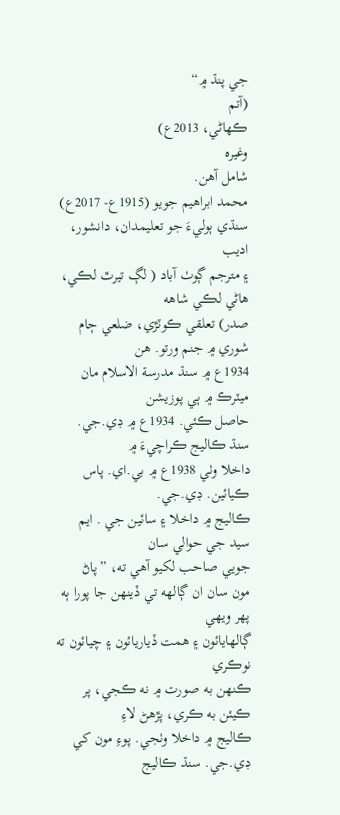جي پنڌ ۾“
(آتم
ڪھاڻي، 2013ع)
وغيره
شامل آهن.
محمد ابراهيم جويو (1915ع- 2017ع)
سنڌي ٻوليءَ جو تعليمدان، دانشور، اديب
۽ مترجم ڳوٺ آباد ( لڳ تيرٿ لڪي، هاڻي لڪي شاھه
صدر) تعلقي ڪوٽڙي، ضلعي ڄام شوري ۾ جنم ورتو. هن
1934ع ۾ سنڌ مدرسة الاسلام مان ميٽرڪ ۾ ٻي پوزيشن
حاصل ڪئي. 1934ع ۾ ڊي.جي. سنڌ ڪاليج ڪراچيءَ ۾
داخلا وٺي 1938ع ۾ بي.اي. پاس ڪيائين. ڊي.جي.
ڪاليج ۾ داخلا ۽ سائين جي . ايم سيد جي حوالي سان
جويي صاحب لکيو آهي ته، ”پاڻ
مون سان ان ڳالهه تي ڏينهن جا پورا ٻه پهر ويهي
ڳالهايائون ۽ همت ڏياريائون ۽ چيائون ته نوڪري
ڪنهن به صورت ۾ نه ڪجي، پر ڪيئن به ڪري، پڙهڻ لاءِ
ڪاليج ۾ داخلا وٺجي. پوءِ مون کي ڊي.جي. سنڌ ڪاليج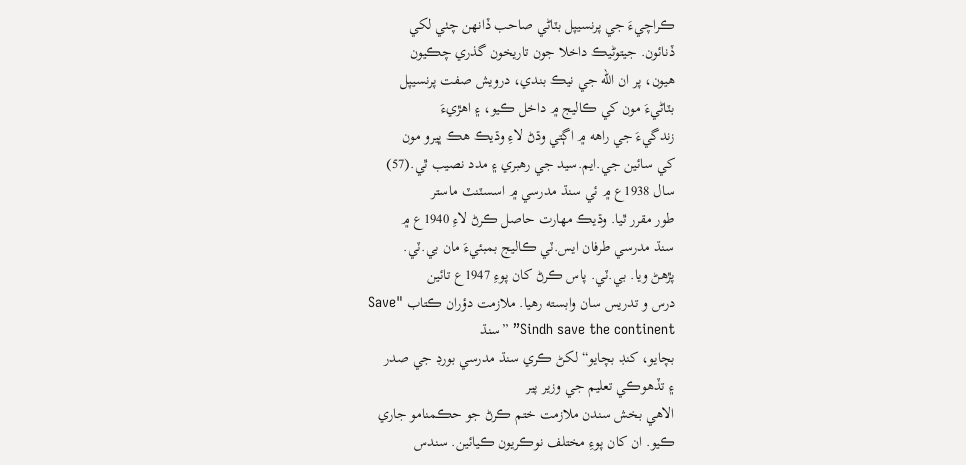ڪراچيءَ جي پرنسيپل بٽاڻي صاحب ڏانهن چٺي لکي
ڏنائون. جيتوڻيڪ داخلا جون تاريخون گذري چڪيون
هيون، پر ان الله جي نيڪ بندي، درويش صفت پرنسيپل
بٽاڻيءَ مون کي ڪاليج ۾ داخل ڪيو، ۽ اهڙيءَ
زندگيءَ جي راهه ۾ اڳتي وڌڻ لاءِ وڌيڪ هڪ ڀيرو مون
کي سائين جي.ايم.سيد جي رهبري ۽ مدد نصيب ٿي.(57)
سال 1938ع ۾ ئي سنڌ مدرسي ۾ اسسٽنٽ ماستر
طور مقرر ٿيا. وڌيڪ مهارت حاصل ڪرڻ لاءِ 1940ع ۾
سنڌ مدرسي طرفان ايس.ٽي ڪاليج بمبئيءَ مان بي.ٽي.
پڙهڻ ويا. بي.ٽي. پاس ڪرڻ کان پوءِ 1947ع تائين
درس و تدريس سان وابسته رهيا. ملازمت دؤران ڪتاب "Save
Sindh save the continent” ”سنڌ
بچايو، کنڊ بچايو“ لکڻ ڪري سنڌ مدرسي بورڊ جي صدر
۽ تڏهوڪي تعليم جي وزير پير
الاهي بخش سندن ملازمت ختم ڪرڻ جو حڪمنامو جاري
ڪيو. ان کان پوءِ مختلف نوڪريون ڪيائين. سندس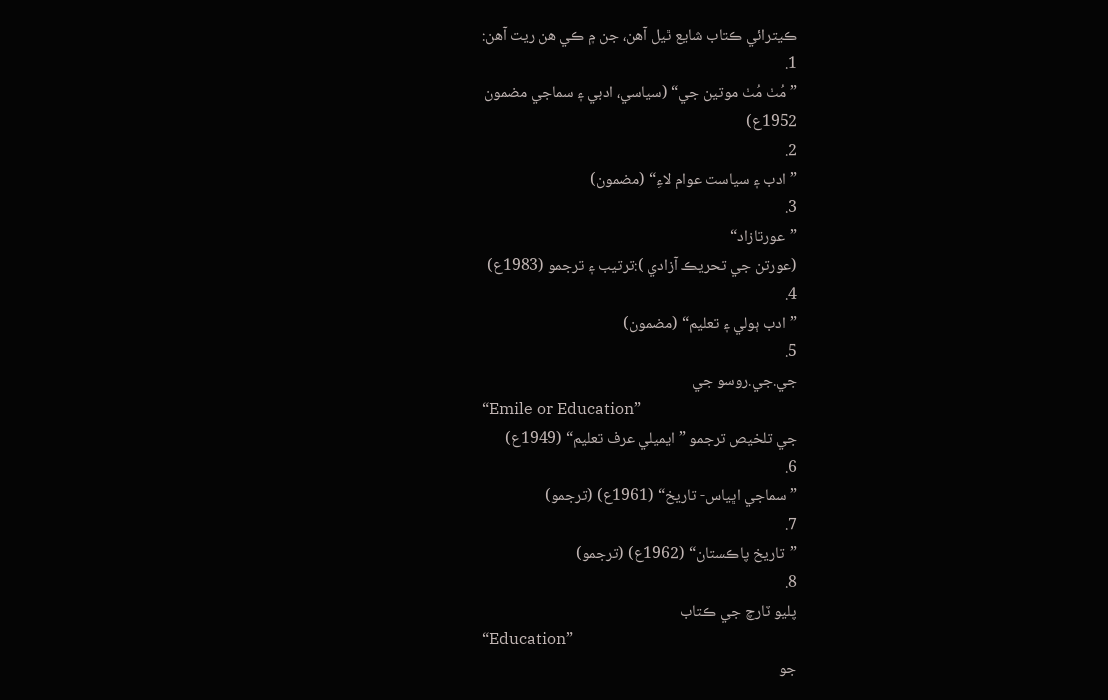ڪيترائي ڪتاب شايع ٿيل آهن، جن ۾ ڪي هن ريت آهن:
1.
”مُٺ مُٺ موتين جي“ (سياسي، ادبي ۽ سماجي مضمون
1952ع)
2.
”ادب ۽ سياست عوام لاءِ“ (مضمون)
3.
”عورتازاد“
(عورتن جي تحريڪ آزادي ):ترتيب ۽ ترجمو (1983ع)
4.
”ادب ٻولي ۽ تعليم“ (مضمون)
5.
جي.جي.روسو جي
“Emile or Education”
جي تلخيص ترجمو ”ايميلي عرف تعليم“ (1949ع)
6.
”سماجي اڀياس- تاريخ“ (1961ع) (ترجمو)
7.
”تاريخ پاڪستان“ (1962ع) (ترجمو)
8.
پليو ٽارچ جي ڪتاب
“Education”
جو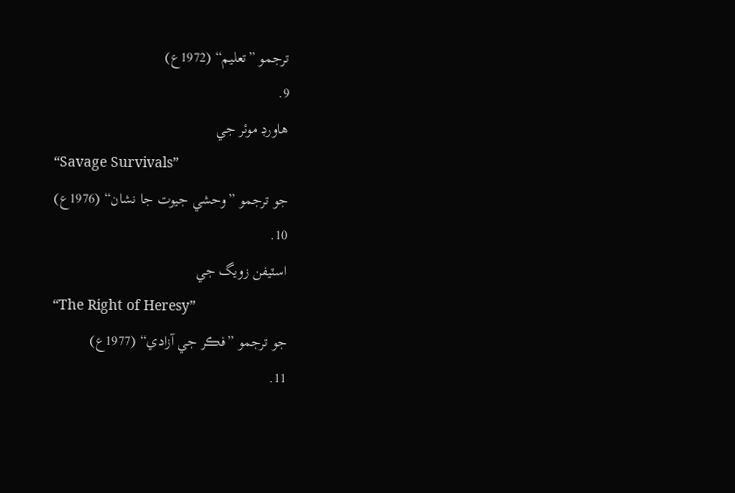ترجمو ”تعليم“ (1972ع)
9.
ھاورڊ موئر جي
“Savage Survivals”
جو ترجمو ”وحشي جيوت جا نشان“ (1976ع)
10.
اسٽيفن زويگ جي
“The Right of Heresy”
جو ترجمو ”فڪر جي آزادي“ (1977ع)
11.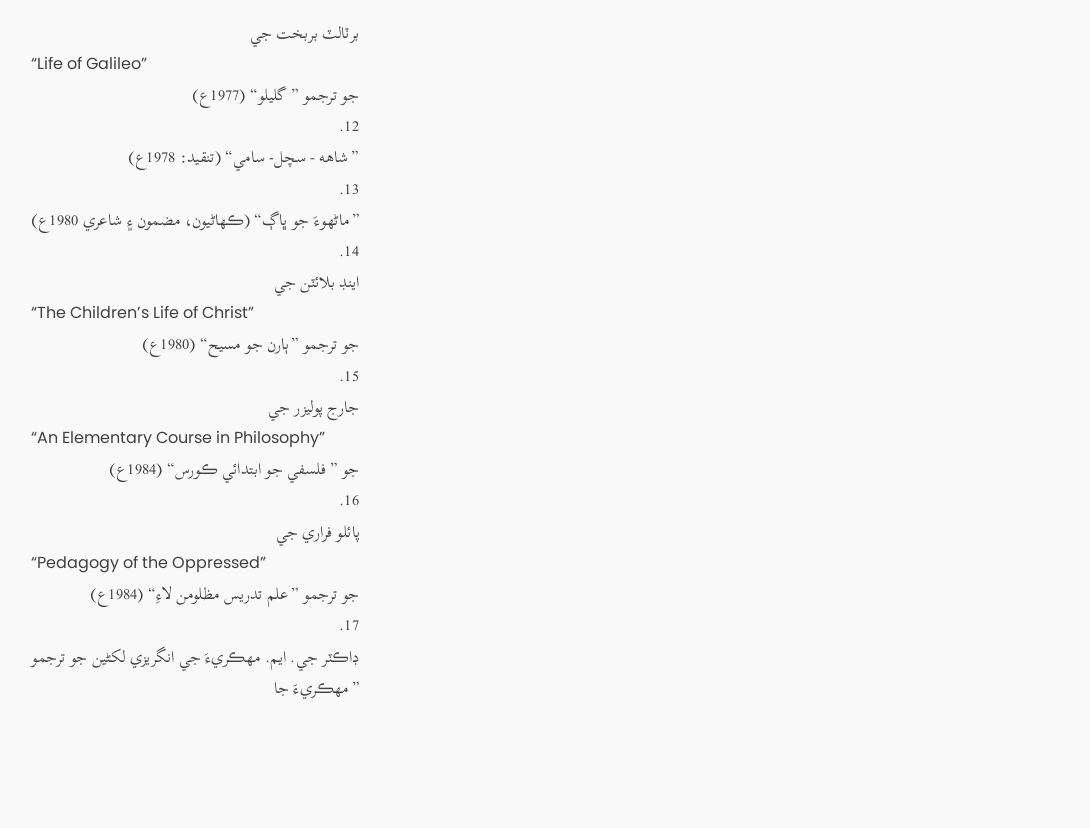برٽالٽ بربخت جي
“Life of Galileo”
جو ترجمو ”گليلو“ (1977ع)
12.
”شاهه - سچل- سامي“ (تنقيد: 1978ع)
13.
”ماڻھوءَ جو ڀاڳ“ (ڪھاڻيون، مضمون ۽ شاعري 1980ع)
14.
اينڊ بلائٽن جي
“The Children’s Life of Christ”
جو ترجمو ”ٻارن جو مسيح“ (1980ع)
15.
جارج پوليزر جي
“An Elementary Course in Philosophy”
جو ”فلسفي جو ابتدائي ڪورس“ (1984ع)
16.
پائلو فراري جي
“Pedagogy of the Oppressed”
جو ترجمو ”علم تدريس مظلومن لاءِ“ (1984ع)
17.
ڊاڪٽر جي. ايم. مھڪريءَ جي انگريزي لکڻين جو ترجمو
”مھڪريءَ جا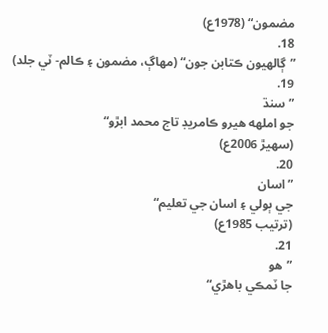مضمون“ (1978ع)
18.
”ڳالھيون ڪتابن جون“ (مھاڳ، مضمون ۽ ڪالم- ٽي جلد)
19.
”سنڌ
جو املهه هيرو ڪامريڊ تاج محمد ابڙو“
(سهيڙ 2006ع)
20.
”اسان
جي ٻولي ۽ اسان جي تعليم“
(ترتيب 1985ع)
21.
”هو
جا ٽمڪي باهڙي“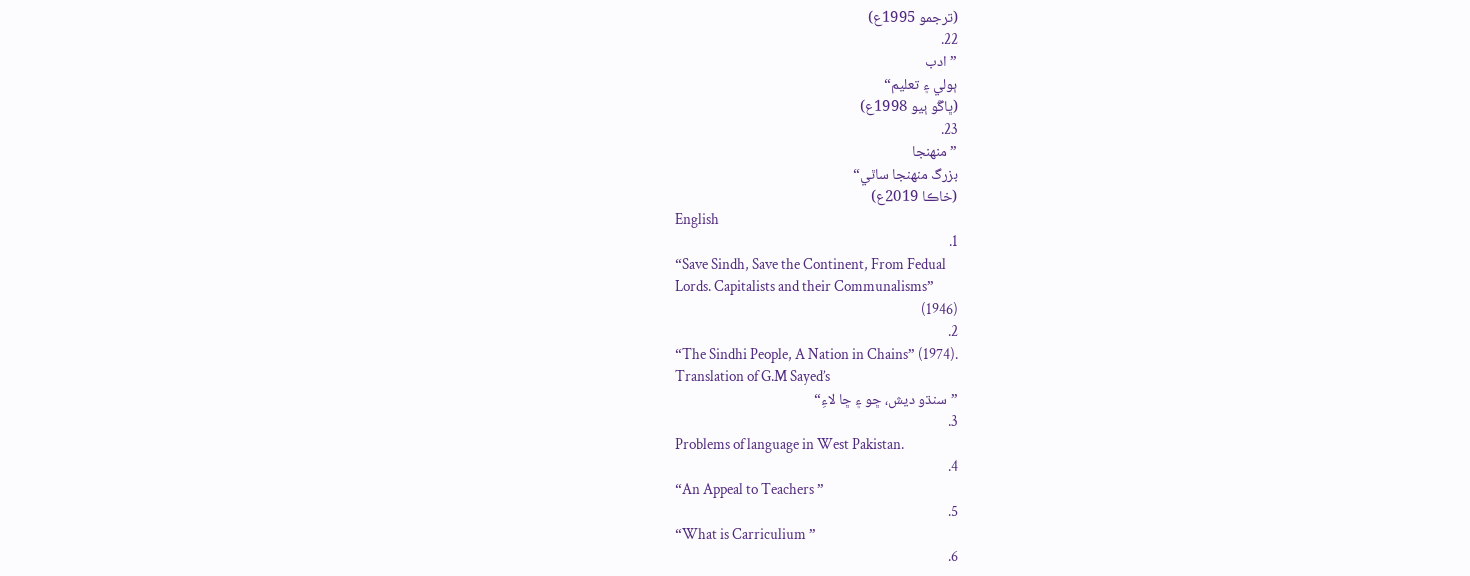(ترجمو 1995ع)
22.
”ادب
ٻولي ۽ تعليم“
(ڀاڱو ٻيو 1998ع)
23.
”منهنجا
بزرگ منهنجا ساٿي“
(خاڪا 2019ع)
English
1.
“Save Sindh, Save the Continent, From Fedual
Lords. Capitalists and their Communalisms”
(1946)
2.
“The Sindhi People, A Nation in Chains” (1974).
Translation of G.M Sayed’s
”سنڌو ديش، ڇو ۽ ڇا لاءِ“
3.
Problems of language in West Pakistan.
4.
“An Appeal to Teachers ”
5.
“What is Carriculium ”
6.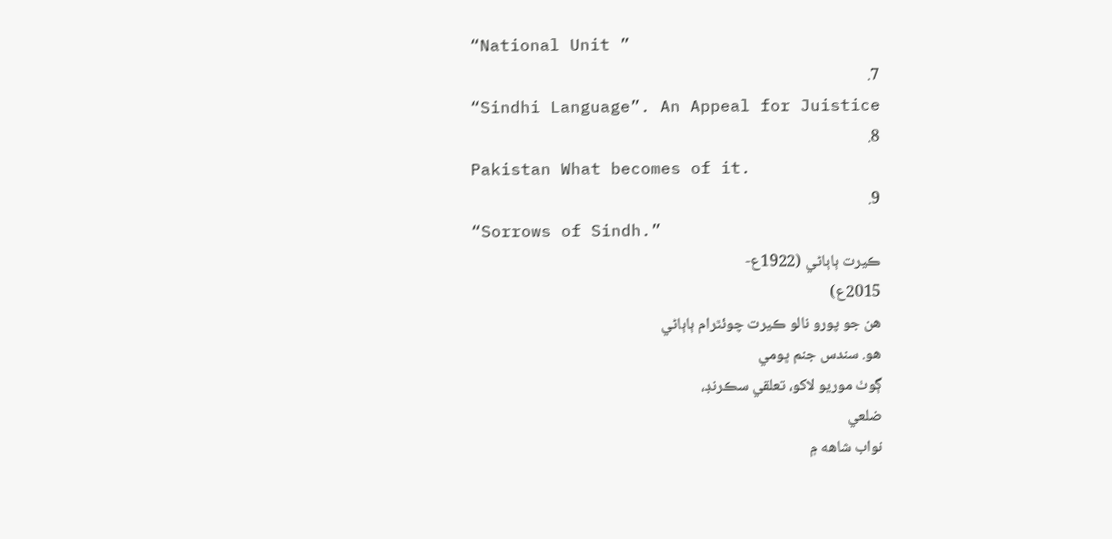“National Unit ”
7.
“Sindhi Language”. An Appeal for Juistice
8.
Pakistan What becomes of it.
9.
“Sorrows of Sindh.”
ڪيرت ٻاٻاڻي (1922ع-
2015ع)
هن جو پورو نالو ڪيرت چوئٿرام ٻاٻاڻي
هو. سندس جنم ڀومي
ڳوٺ موريو لاکو، تعلقي سڪرنڊ،
ضلعي
نواب شاهه ۾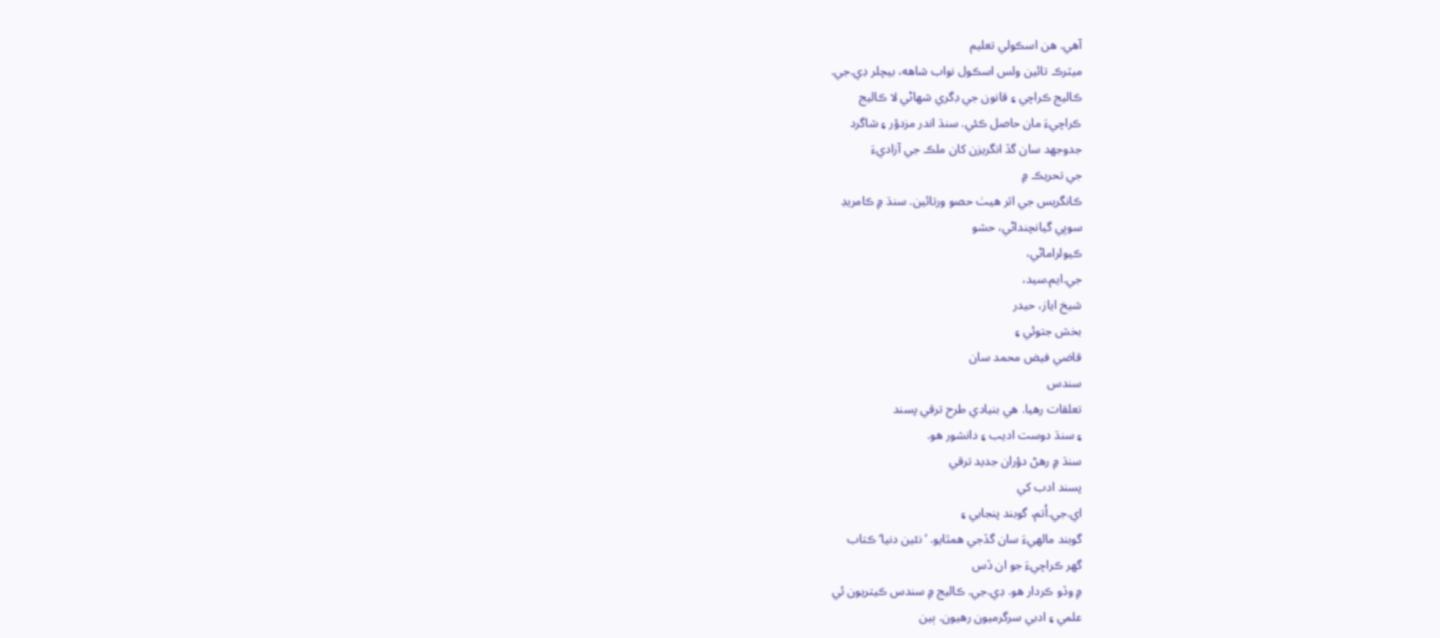آهي. هن اسڪولي تعليم
ميٽرڪ تائين ولس اسڪول نواب شاهه، بيچلر ڊي.جي.
ڪاليج ڪراچي ۽ قانون جي ڊگري شهاڻي لا ڪاليج
ڪراچيءَ مان حاصل ڪئي. سنڌ اندر مزدؤر ۽ شاگرد
جدوجهد سان گڏ انگريزن کان ملڪ جي آزاديءَ
جي تحريڪ ۾
ڪانگريس جي اثر هيٺ حصو ورتائين. سنڌ ۾ ڪامريڊ
سوڀي گيانچنداڻي، حشو
ڪيولراماڻي،
جي.ايم.سيد،
شيخ اياز، حيدر
بخش جتوئي ۽
قاضي فيض محمد سان
سندس
تعلقات رهيا. هي بنيادي طرح ترقي پسند
۽ سنڌ دوست اديب ۽ دانشور هو.
سنڌ ۾ رهڻ دؤران جديد ترقي
پسند ادب کي
اي.جي.اُتم، گوبند پنجابي ۽
گوبند مالهيءَ سان گڏجي همٿايو. ’نئين دنيا‘ ڪتاب
گهر ڪراچيءَ جو ان ڏس
۾ وڏو ڪردار هو. ڊي.جي. ڪاليج ۾ سندس ڪيتريون ئي
علمي ۽ ادبي سرگرميون رهيون. ٻين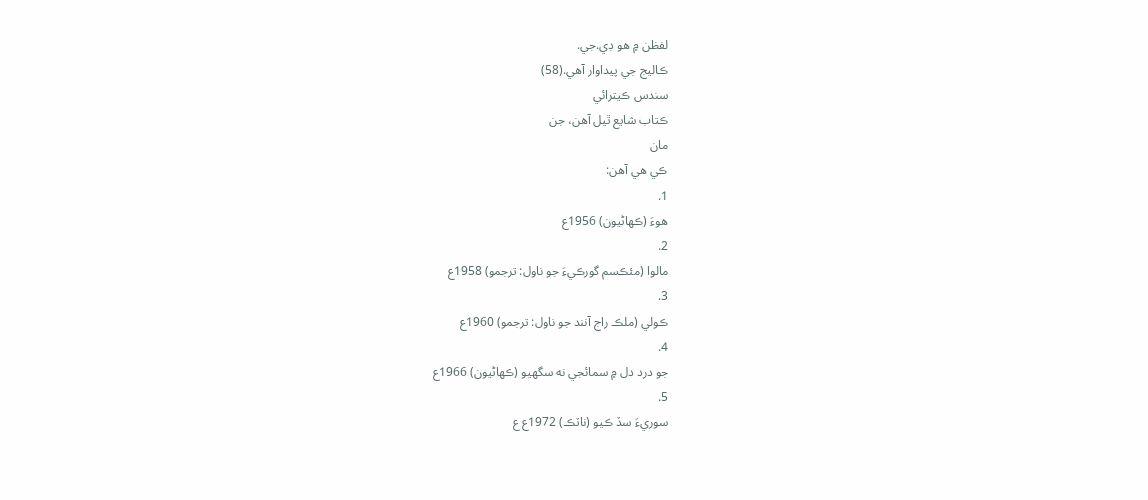لفظن ۾ هو ڊي.جي.
ڪاليج جي پيداوار آهي.(58)
سندس ڪيترائي
ڪتاب شايع ٿيل آهن، جن
مان
ڪي هي آهن:
1.
ھوءَ (ڪھاڻيون) 1956ع
2.
مالوا (مئڪسم گورڪيءَ جو ناول: ترجمو) 1958ع
3.
ڪولي (ملڪ راج آنند جو ناول: ترجمو) 1960ع
4.
جو درد دل ۾ سمائجي نه سگھيو (ڪھاڻيون) 1966ع
5.
سوريءَ سڏ ڪيو (ناٽڪ) 1972ع ع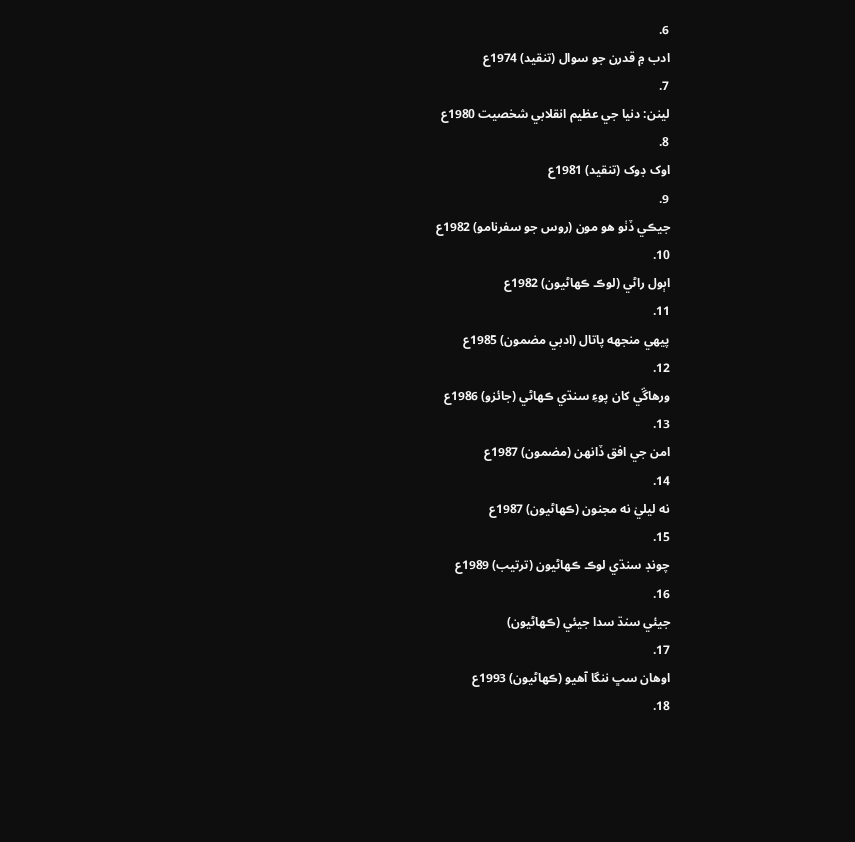6.
ادب ۾ قدرن جو سوال (تنقيد) 1974ع
7.
لينن: دنيا جي عظيم انقلابي شخصيت 1980ع
8.
اوک ڊوک (تنقيد) 1981ع
9.
جيڪي ڏٺو ھو مون (روس جو سفرنامو) 1982ع
10.
اٻول راڻي (لوڪ ڪھاڻيون) 1982ع
11.
پيھي منجهه پاتال (ادبي مضمون) 1985ع
12.
ورھاڱي کان پوءِ سنڌي ڪھاڻي (جائزو) 1986ع
13.
امن جي افق ڏانھن (مضمون) 1987ع
14.
نه ليليٰ نه مجنون (ڪھاڻيون) 1987ع
15.
چونڊ سنڌي لوڪ ڪھاڻيون (ترتيب) 1989ع
16.
جيئي سنڌ سدا جيئي (ڪھاڻيون)
17.
اوھان سڀ ننگا آھيو (ڪھاڻيون) 1993ع
18.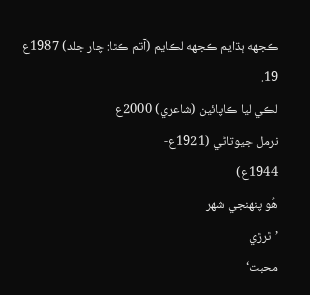ڪجهه ٻڌايم ڪجهه لڪايم (آتم ڪٿا: چار جلد) 1987ع
19.
لڪي ليا ڪاپائين (شاعري) 2000ع
نرمل جيوتاڻي (1921ع-
1944ع)
هُو پنھنجي شهر
’ٿرڙي
محبت‘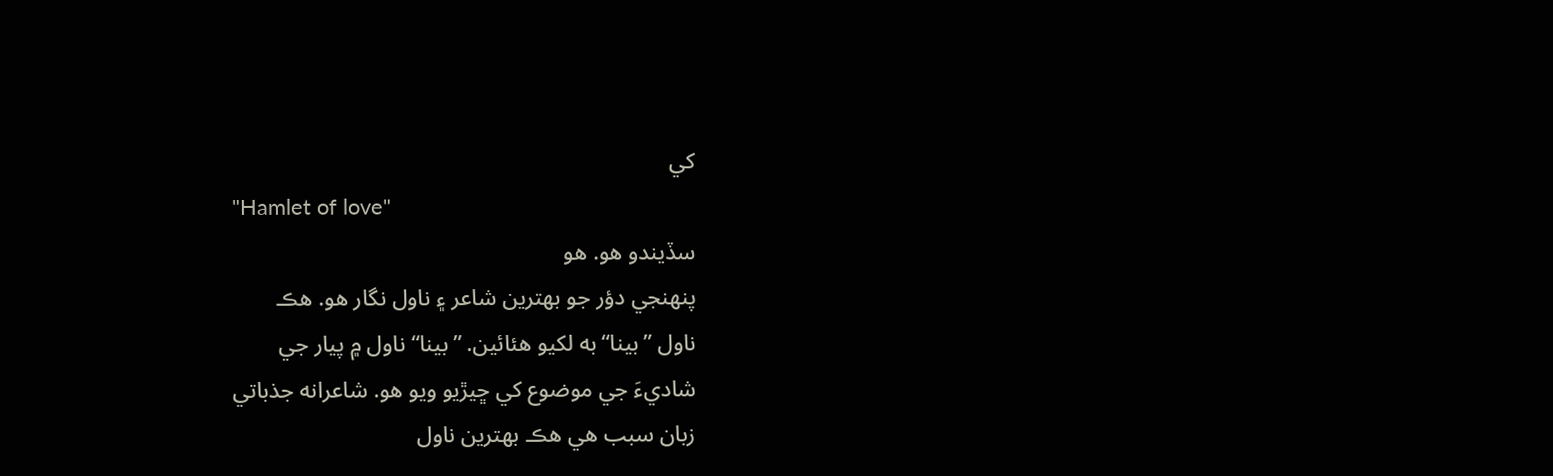کي
"Hamlet of love"
سڏيندو هو. هو
پنھنجي دؤر جو بھترين شاعر ۽ ناول نگار ھو. ھڪ
ناول ”بينا“به لکيو هئائين. ”بينا“ ناول ۾ پيار جي
شاديءَ جي موضوع کي ڇيڙيو ويو ھو. شاعرانه جذباتي
زبان سبب ھي ھڪ بھترين ناول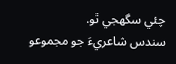چئي سگهجي ٿو.
سندس شاعريءَ جو مجموعو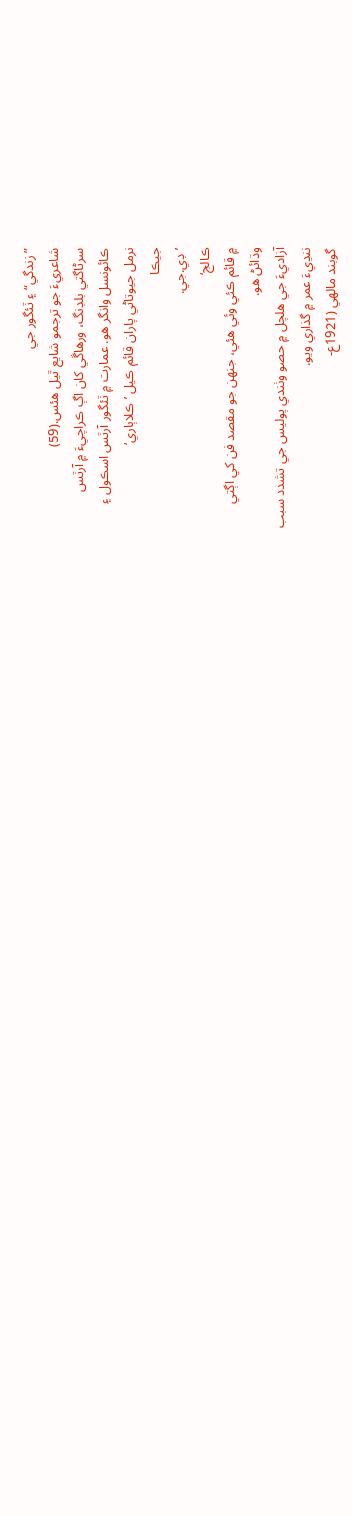”زندگي“ ۽ ٽئگور جي
شاعريءَ جو ترجمو شايع ٿيل هئس.(59)
سرڻاگتي بلڊنگ، ورهاڱي کان اڳ ڪراچيءَ ۾ آرٽس
ڪائونسل وانگر هو. عمارت ۾ ٽئگور آرٽس اسڪول ۽
نرمل جيوتاڻي پاران قائم ڪيل ’ڪلاٻاري‘
جيڪا
’ڊي.جي.
ڪالج‘
۾ قائم ڪئي وئي هئي، جنهن جو مقصد فن کي اڳتي
وڌائڻ هو.
آزاديءَ جي هلچل ۾ حصو وٺندي پوليس جي تشدد سبب
ننڍيءَ عمر ۾ گذاري ويو.
گوبند مالهي (1921ع-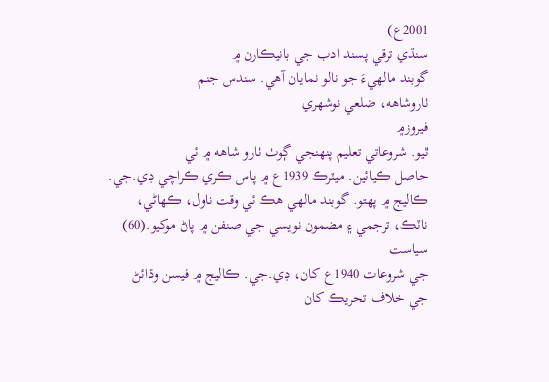2001ع)
سنڌي ترقي پسند ادب جي بانيڪارن ۾
گوبند مالهيءَ جو نالو نمايان آهي. سندس جنم
ٺاروشاهه، ضلعي نوشھري
فيروز۾
ٿيو. شروعاتي تعليم پنھنجي ڳوٺ ٺارو شاهه ۾ ئي
حاصل ڪيائين. ميٽرڪ 1939ع ۾ پاس ڪري ڪراچي ڊي.جي.
ڪاليج ۾ پهتو. گوبند مالهي هڪ ئي وقت ناول، ڪھاڻي،
ناٽڪ، ترجمي ۽ مضمون نويسي جي صنفن ۾ پاڻ موکيو.(60)
سياست
جي شروعات 1940ع کان، ڊي.جي. ڪاليج ۾ فيسن وڌائڻ
جي خلاف تحريڪ کان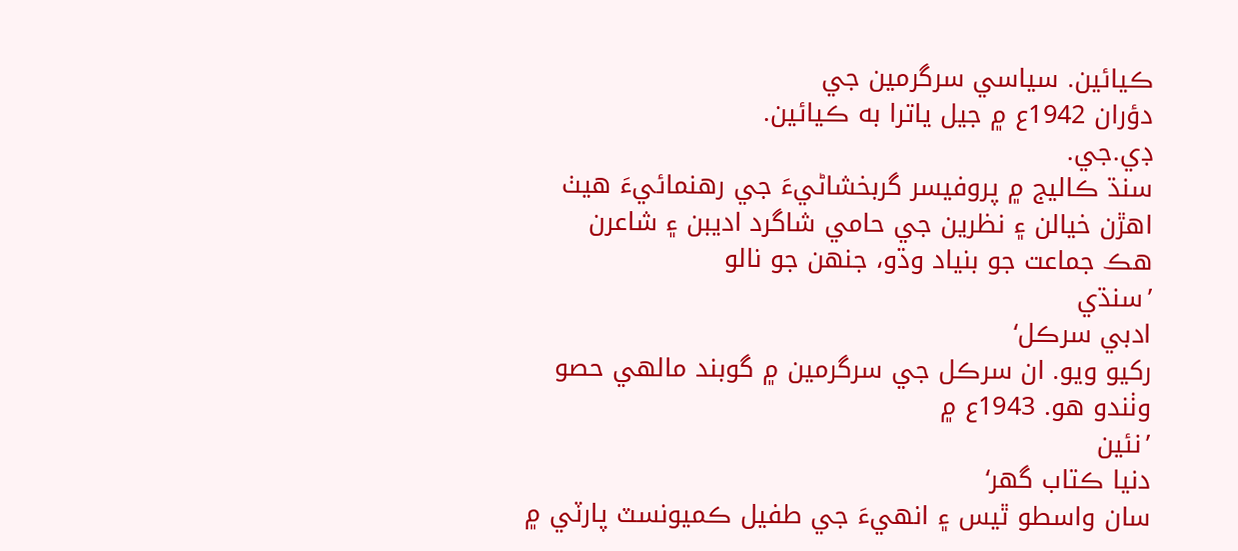ڪيائين. سياسي سرگرمين جي
دؤران 1942ع ۾ جيل ياترا به ڪيائين.
ڊي.جي.
سنڌ ڪاليج ۾ پروفيسر گربخشاڻيءَ جي رهنمائيءَ هيٺ
اهڙن خيالن ۽ نظرين جي حامي شاگرد اديبن ۽ شاعرن
هڪ جماعت جو بنياد وڌو، جنهن جو نالو
’سنڌي
ادبي سرڪل‘
رکيو ويو. ان سرڪل جي سرگرمين ۾ گوبند مالهي حصو
وٺندو هو. 1943ع ۾
’نئين
دنيا ڪتاب گهر‘
سان واسطو ٿيس ۽ انهيءَ جي طفيل ڪميونسٽ پارٽي ۾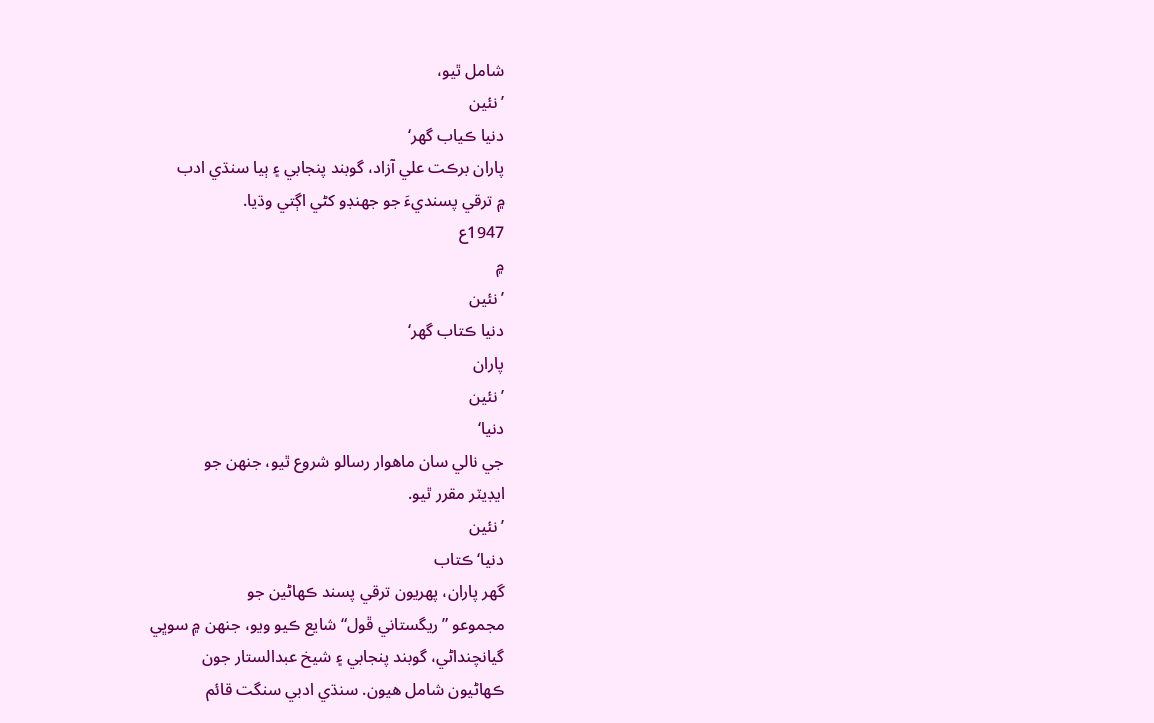شامل ٿيو،
’نئين
دنيا ڪياب گهر‘
پاران برڪت علي آزاد، گوبند پنجابي ۽ ٻيا سنڌي ادب
۾ ترقي پسنديءَ جو جهنڊو کڻي اڳتي وڌيا.
1947ع
۾
’نئين
دنيا ڪتاب گهر‘
پاران
’نئين
دنيا‘
جي نالي سان ماهوار رسالو شروع ٿيو، جنهن جو
ايڊيٽر مقرر ٿيو.
’نئين
دنيا‘ڪتاب
گهر پاران، پهريون ترقي پسند ڪھاڻين جو
مجموعو ”ريگستاني ڦول“ شايع ڪيو ويو، جنهن ۾ سوڀي
گيانچنداڻي، گوبند پنجابي ۽ شيخ عبدالستار جون
ڪھاڻيون شامل هيون. سنڌي ادبي سنگت قائم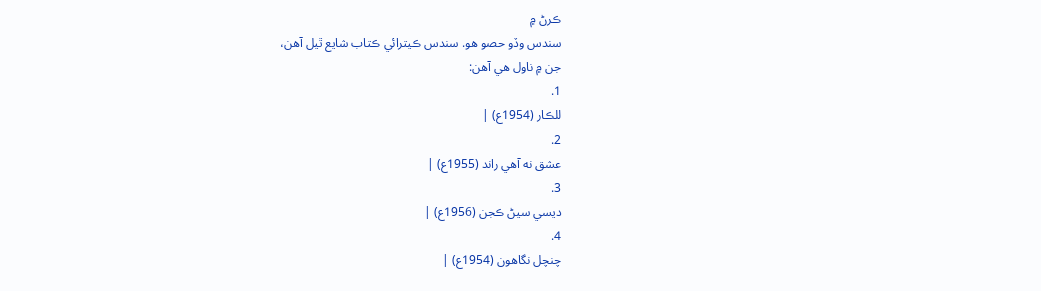ڪرڻ ۾
سندس وڏو حصو هو. سندس ڪيترائي ڪتاب شايع ٿيل آهن،
جن ۾ ناول هي آهن:
1.
للڪار (1954ع) |
2.
عشق نه آھي راند (1955ع) |
3.
ديسي سيڻ ڪجن (1956ع) |
4.
چنچل نگاھون (1954ع) |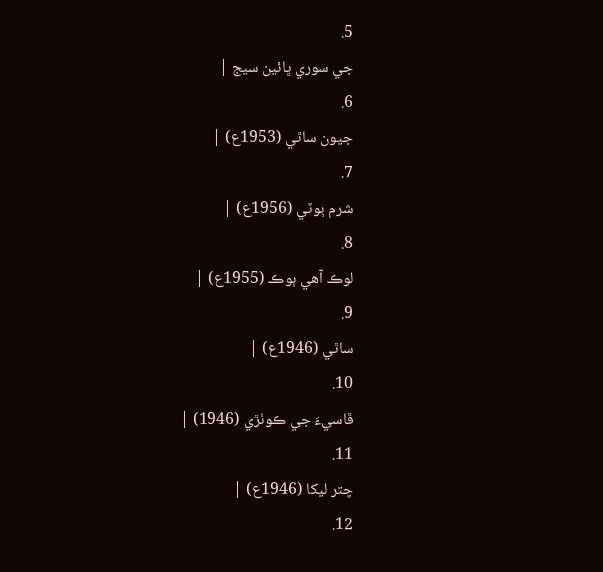5.
جي سوري ڀائين سيج |
6.
جيون ساٿي (1953ع) |
7.
شرم ٻوٽي (1956ع) |
8.
لوڪ آھي ٻوڪ (1955ع) |
9.
ساٿي (1946ع) |
10.
ڦاسيءَ جي ڪوٺڙي (1946) |
11.
چتر ليکا (1946ع) |
12.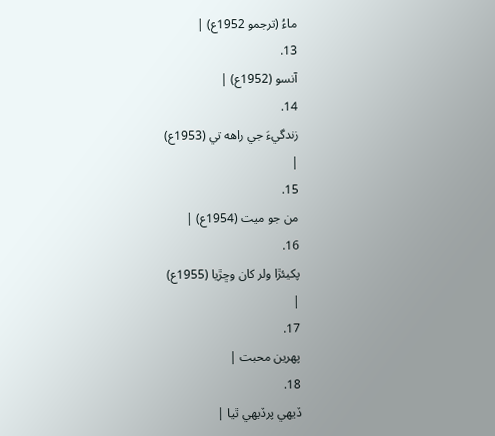ماءُ (ترجمو 1952ع) |
13.
آنسو (1952ع) |
14.
زندگيءَ جي راهه تي (1953ع)
|
15.
من جو ميت (1954ع) |
16.
پکيئڙا ولر کان وڇڙيا (1955ع)
|
17.
پھرين محبت |
18.
ڏيھي پرڏيھي ٿيا |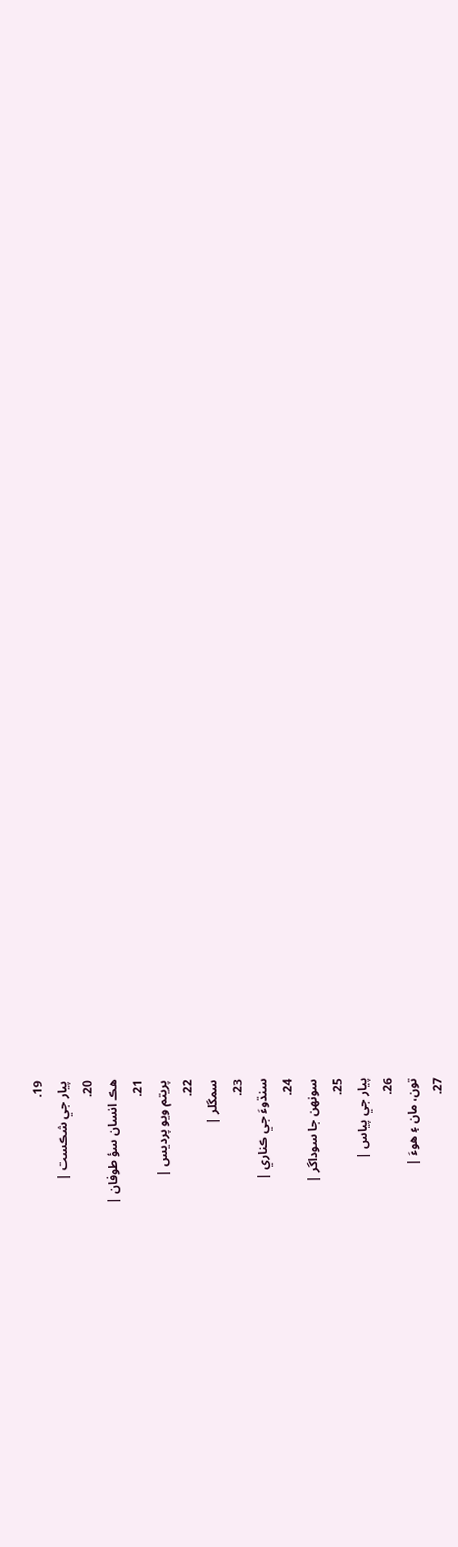19.
پيار جي شڪست |
20.
ھڪ انسان سؤ طوفان |
21.
پريتم ويو پرديس |
22.
سمگلر |
23.
سنڌوءَ جي ڪناري |
24.
سونھن جا سوداگر |
25.
پيار جي پياس |
26.
تون، مان ۽ ھوءَ |
27.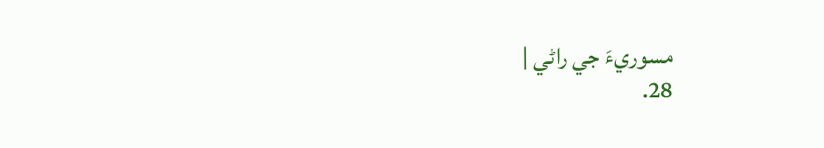مسوريءَ جي راڻي |
28.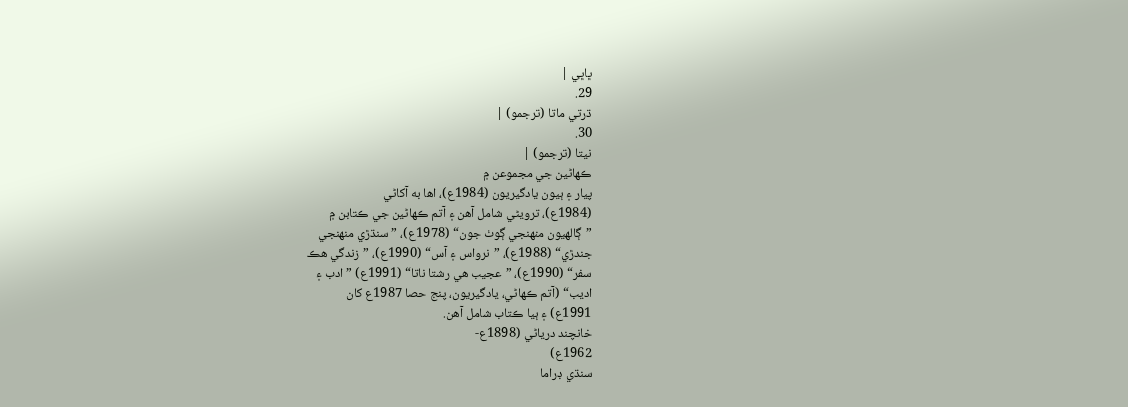ڀاڀي |
29.
ڌرتي ماتا (ترجمو) |
30.
نيتا (ترجمو) |
ڪھاڻين جي مجموعن ۾
پيار ۽ ٻيون يادگيريون (1984ع)، اھا به آکاڻي
(1984ع)، ترويڻي شامل آهن ۽ آتم ڪھاڻين جي ڪتابن ۾
”ڳالھيون منھنجي ڳوٺ جون“ (1978ع)، ”سنڌڙي منھنجي
جندڙي“ (1988ع)، ”نرواس ۽ آس“ (1990ع)، ”زندگي ھڪ
سفر“ (1990ع)، ”عجيب ھي رشتا ناتا“ (1991ع) ”ادب ۽
اديب“ (آتم ڪھاڻي، يادگيريون، پنج حصا 1987ع کان
1991ع) ۽ ٻيا ڪتاب شامل آهن.
خانچند درياڻي (1898ع-
1962ع)
سنڌي ڊراما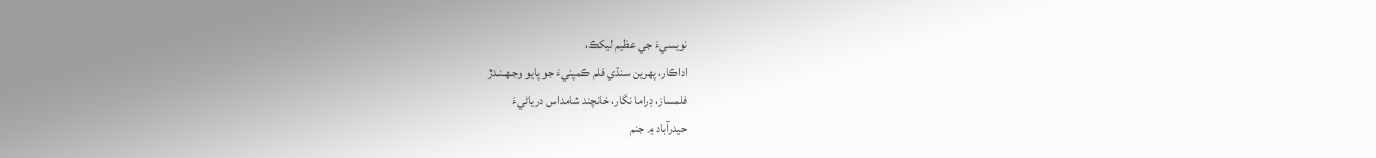نويسيءَ جي عظيم ليکڪ،
اداڪار، پهرين سنڌي فلم ڪمپنيءَ جو پايو وجـهـنـدڙ
فلمساز، ڊراما نگار، خانچند شامداس درياڻيءَ
حيدرآباد ۾ جنم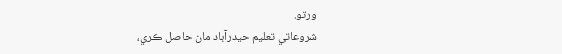ورتو.
شروعاتي تعليم حيدرآباد مان حاصل ڪري،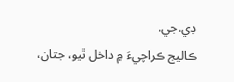ڊي.جي.
ڪاليج ڪراچيءَ ۾ داخل ٿيو، جتان،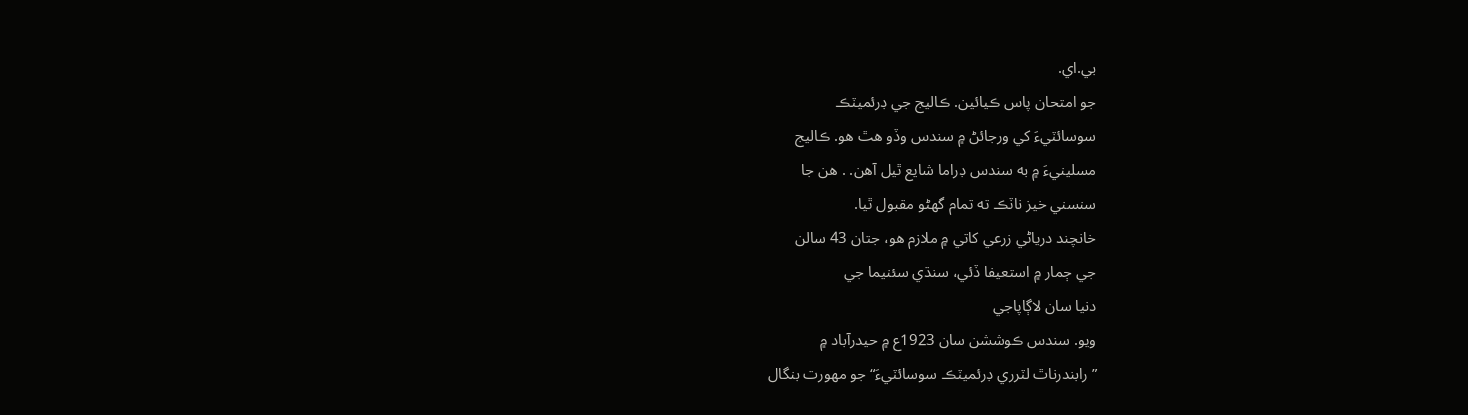بي.اي.
جو امتحان پاس ڪيائين. ڪاليج جي ڊرئميٽڪ
سوسائٽيءَ کي ورجائڻ ۾ سندس وڏو هٿ هو. ڪاليج
مسلينيءَ ۾ به سندس ڊراما شايع ٿيل آهن. . هن جا
سنسني خيز ناٽڪ ته تمام گهڻو مقبول ٿيا.
خانچند درياڻي زرعي کاتي ۾ ملازم هو، جتان 43 سالن
جي ڄمار ۾ استعيفا ڏئي، سنڌي سئنيما جي
دنيا سان لاڳاپاجي
ويو. سندس ڪوششن سان 1923ع ۾ حيدرآباد ۾
”رابندرناٿ لٽرري ڊرئميٽڪ سوسائٽيءَ“ جو مهورت بنگال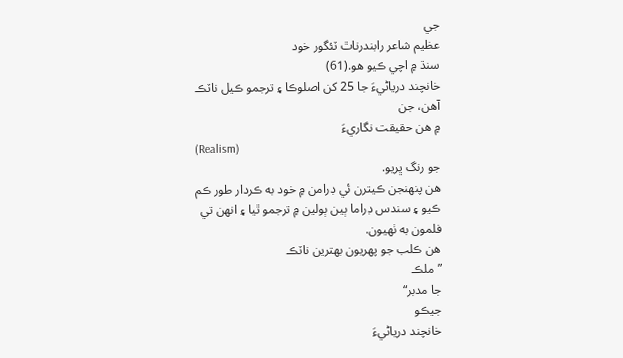جي
عظيم شاعر رابندرناٿ ٽئگور خود
سنڌ ۾ اچي ڪيو هو.(61)
خانچند درياڻيءَ جا 25 کن اصلوڪا ۽ ترجمو ڪيل ناٽڪ
آهن، جن
۾ هن حقيقت نگاريءَ
(Realism)
جو رنگ ڀريو.
هن پنھنجن ڪيترن ئي ڊرامن ۾ خود به ڪردار طور ڪم
ڪيو ۽ سندس ڊراما ٻين ٻولين ۾ ترجمو ٿيا ۽ انهن تي
فلمون به ٺهيون.
هن ڪلب جو پهريون بهترين ناٽڪ
”ملڪ
جا مدبر“
جيڪو
خانچند درياڻيءَ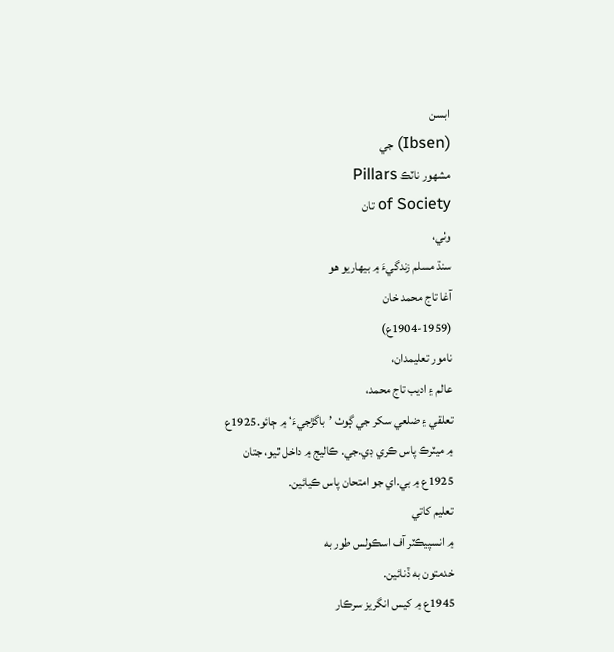ابسن
(Ibsen) جي
مشھور ناٽڪ Pillars
of Society تان
وٺي،
سنڌ مسلم زندگيءَ ۾ بيهاريو هو
آغا تاج محمد خان
(1904-1959ع)
نامور تعليمدان،
عالم ۽ اديب تاج محمد،
تعلقي ۽ ضلعي سکر جي ڳوٺ ’باگڙجيءَ‘ ۾ ڄائو.1925ع
۾ ميٽرڪ پاس ڪري ڊي.جي. ڪاليج ۾ داخل ٿيو، جتان
1925ع ۾ بي.اي جو امتحان پاس ڪيائين.
تعليم کاتي
۾ انسپيڪٽر آف اسڪولس طور به
خدمتون به ڏنائين.
1945ع ۾ کيس انگريز سرڪار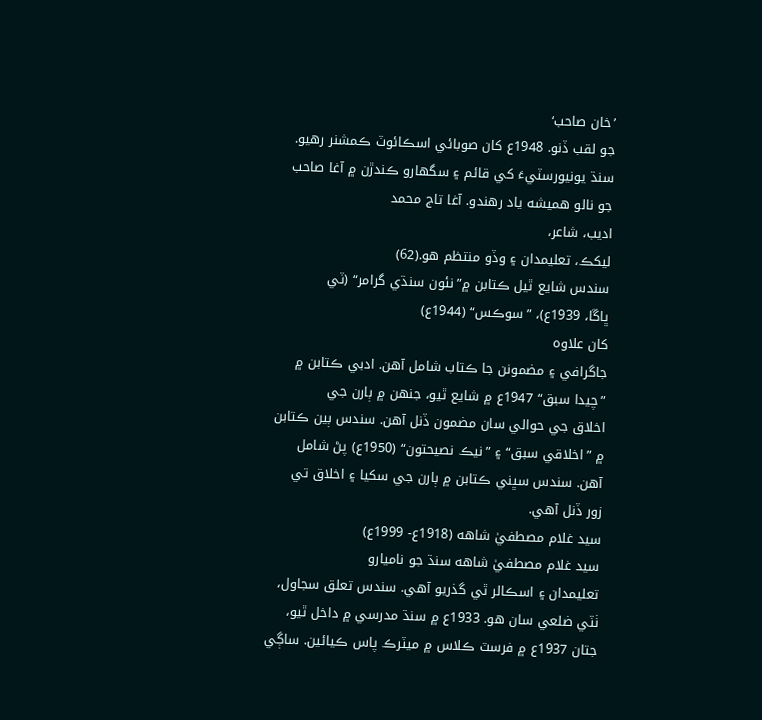’خان صاحب‘
جو لقب ڏنو. 1948ع کان صوبائي اسڪائوٽ ڪمشنر رهيو.
سنڌ يونيورسٽيءَ کي قائم ۽ سگهارو ڪندڙن ۾ آغا صاحب
جو نالو هميشه ياد رهندو. آغا تاج محمد
اديب، شاعر،
ليکڪ، تعليمدان ۽ وڏو منتظم هو.(62)
سندس شايع ٿيل ڪتابن ۾”نئون سنڌي گرامر“ (ٽي
ڀاڱا، 1939ع)، ”سوڪس“ (1944ع)
کان علاوه
جاگرافي ۽ مضمونن جا ڪتاب شامل آهن. ادبي ڪتابن ۾
”چيدا سبق“ 1947ع ۾ شايع ٿيو، جنهن ۾ ٻارن جي
اخلاق جي حوالي سان مضمون ڏنل آهن. سندس ٻين ڪتابن
۾ ”اخلاقي سبق“ ۽ ”نيڪ نصيحتون“ (1950ع) پڻ شامل
آهن. سندس سڀني ڪتابن ۾ ٻارن جي سکيا ۽ اخلاق تي
زور ڏنل آهي.
سيد غلام مصطفيٰ شاهه (1918ع- 1999ع)
سيد غلام مصطفيٰ شاهه سنڌ جو ناميارو
تعليمدان ۽ اسڪالر ٿي گذريو آهي. سندس تعلق سجاول،
ٺٽي ضلعي سان هو. 1933ع ۾ سنڌ مدرسي ۾ داخل ٿيو،
جتان 1937ع ۾ فرسٽ ڪلاس ۾ ميٽرڪ پاس ڪيائين. ساڳي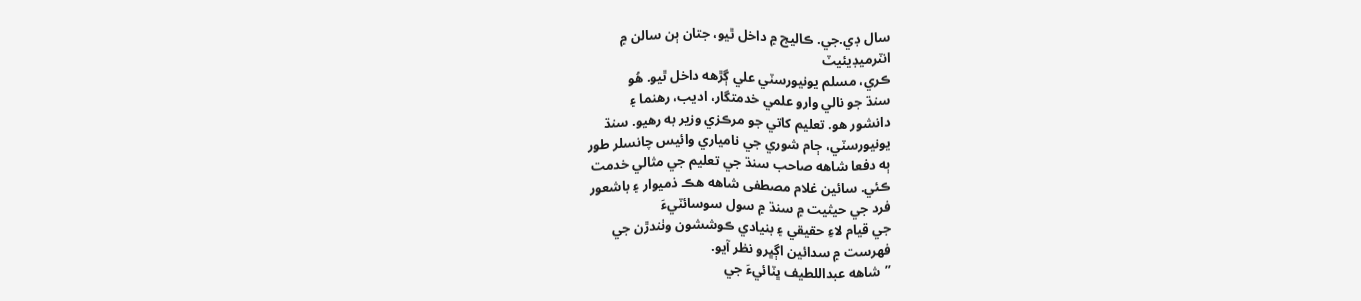سال ڊي.جي. ڪاليج ۾ داخل ٿيو، جتان ٻن سالن ۾
انٽرميڊيئيٽ
ڪري، مسلم يونيورسٽي علي ڳڙهه داخل ٿيو. هُو
سنڌ جو نالي وارو علمي خدمتگار، اديب، رهنما ۽
دانشور هو. تعليم کاتي جو مرڪزي وزير به رهيو. سنڌ
يونيورسٽي، ڄام شوري جي نامياري وائيس چانسلر طور
ٻه دفعا شاهه صاحب سنڌ جي تعليم جي مثالي خدمت
ڪئي. سائين غلام مصطفى شاهه هڪ ذميوار ۽ باشعور
فرد جي حيثيت ۾ سنڌ ۾ سول سوسائٽيءَ
جي قيام لاءِ حقيقي ۽ بنيادي ڪوششون وٺندڙن جي
فهرست ۾ سدائين اڳڀرو نظر آيو.
”شاهه عبداللطيف ڀٽائيءَ جي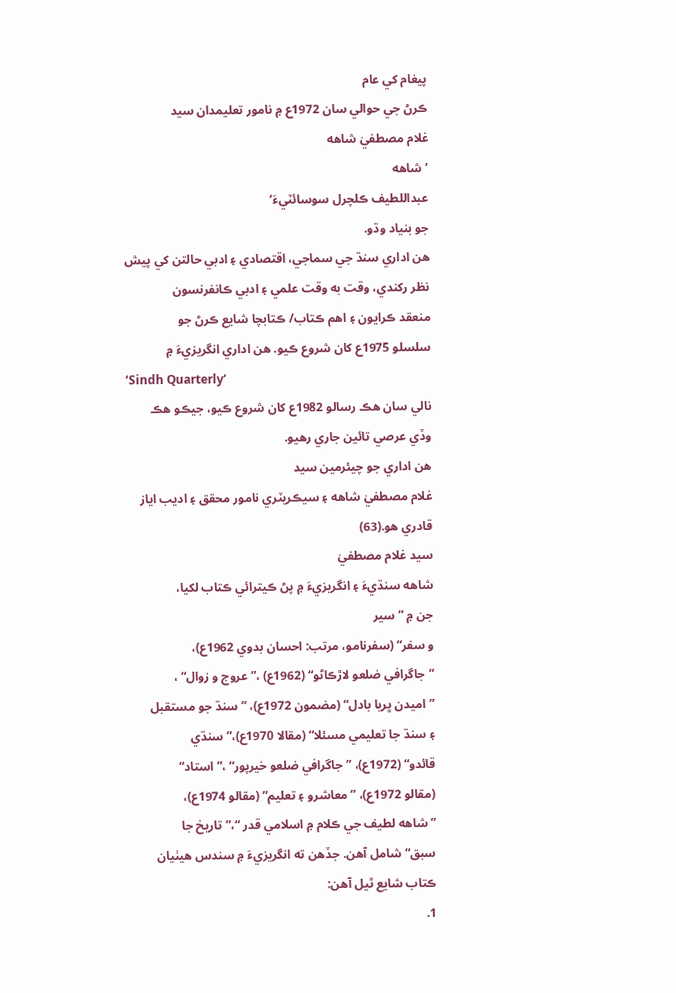پيغام کي عام
ڪرڻ جي حوالي سان 1972ع ۾ نامور تعليمدان سيد
غلام مصطفيٰ شاهه
’شاهه
عبداللطيف ڪلچرل سوسائٽيءَ‘
جو بنياد وڌو.
هن اداري سنڌ جي سماجي، اقتصادي ۽ ادبي حالتن کي پيش
نظر رکندي، وقت به وقت علمي ۽ ادبي ڪانفرنسون
منعقد ڪرايون ۽ اهم ڪتاب/ ڪتابچا شايع ڪرڻ جو
سلسلو 1975ع کان شروع ڪيو. هن اداري انگريزيءَ ۾
‘Sindh Quarterly’
نالي سان هڪ رسالو 1982ع کان شروع ڪيو، جيڪو هڪ
وڏي عرصي تائين جاري رهيو.
هن اداري جو چيئرمين سيد
غلام مصطفيٰ شاهه ۽ سيڪريٽري نامور محقق ۽ اديب اياز
قادري هو.(63)
سيد غلام مصطفيٰ
شاهه سنڌيءَ ۽ انگريزيءَ ۾ پڻ ڪيترائي ڪتاب لکيا،
جن ۾ ”سير
و سفر“ (سفرنامو، مرتب: احسان بدوي 1962ع)،
”جاگرافي ضلعو لاڙڪاڻو“ (1962ع) ،”عروج و زوال“ ،
”اميدن ڀريا بادل“ (مضمون 1972ع)، ”سنڌ جو مستقبل
۽ سنڌ جا تعليمي مسئلا“ (مقالا 1970ع)،”سنڌي
قائدو“ (1972ع)، ”جاگرافي ضلعو خيرپور“ ،”استاد“
(مقالو 1972ع)، ”معاشرو ۽ تعليم“ (مقالو 1974ع)،
”شاهه لطيف جي ڪلام ۾ اسلامي قدر “،”تاريخ جا
سبق“ شامل آهن. جڏهن ته انگريزيءَ ۾ سندس هيٺيان
ڪتاب شايع ٿيل آهن:
1.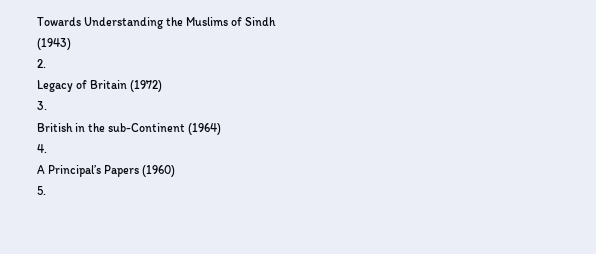Towards Understanding the Muslims of Sindh
(1943)
2.
Legacy of Britain (1972)
3.
British in the sub-Continent (1964)
4.
A Principal’s Papers (1960)
5.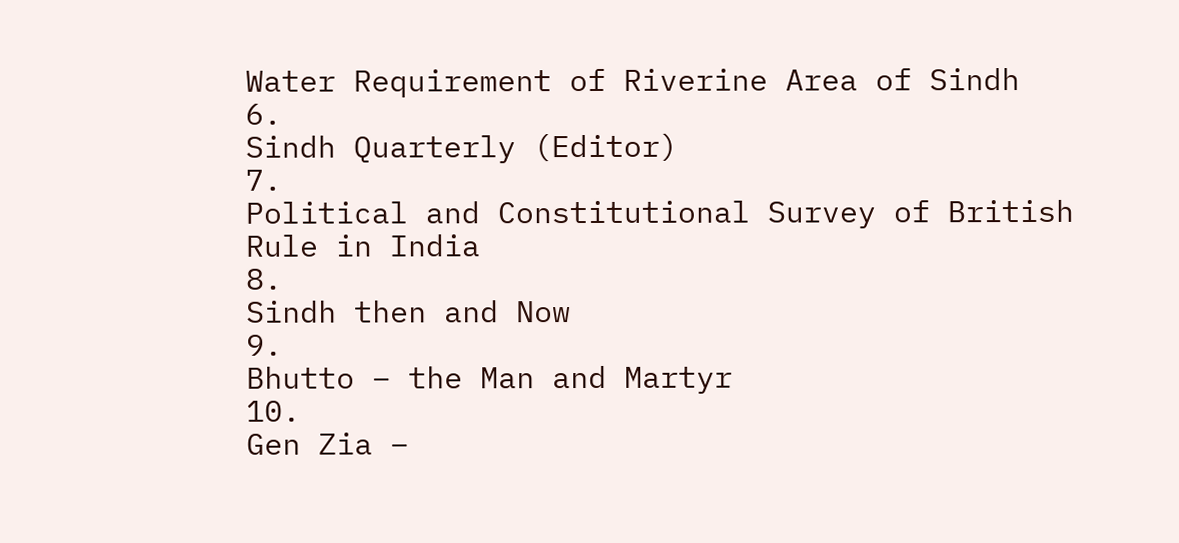Water Requirement of Riverine Area of Sindh
6.
Sindh Quarterly (Editor)
7.
Political and Constitutional Survey of British
Rule in India
8.
Sindh then and Now
9.
Bhutto – the Man and Martyr
10.
Gen Zia –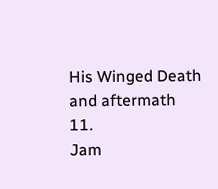His Winged Death and aftermath
11.
Jam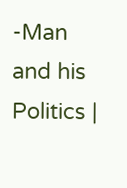-Man
and his Politics |